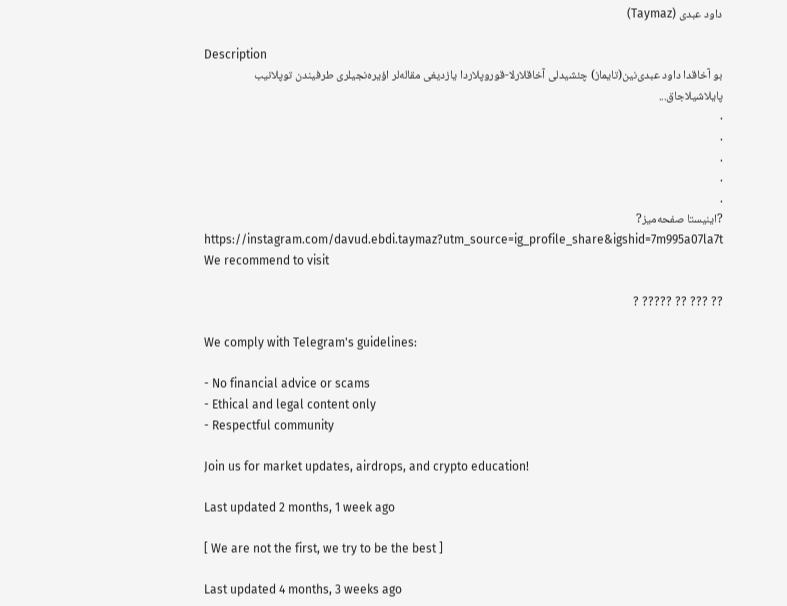داود عبدی (Taymaz)

Description
بو آخاقدا داود عبدی‌نین(تایماز) چئشیدلی آخاقلارلا-قوروپلاردا یازدیغی مقاله‌لر اؤیره‌نجیلری طرفیندن توپلانیب پایلاشیلاجاق...
.
.
.
.
.
?اینیستا صفحه‌میز?
https://instagram.com/davud.ebdi.taymaz?utm_source=ig_profile_share&igshid=7m995a07la7t
We recommend to visit

?? ??? ?? ????? ?

We comply with Telegram's guidelines:

- No financial advice or scams
- Ethical and legal content only
- Respectful community

Join us for market updates, airdrops, and crypto education!

Last updated 2 months, 1 week ago

[ We are not the first, we try to be the best ]

Last updated 4 months, 3 weeks ago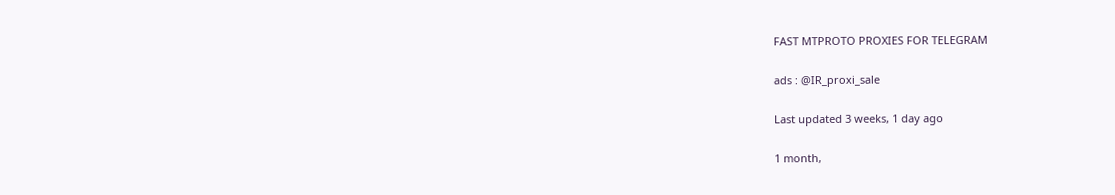FAST MTPROTO PROXIES FOR TELEGRAM

ads : @IR_proxi_sale

Last updated 3 weeks, 1 day ago

1 month,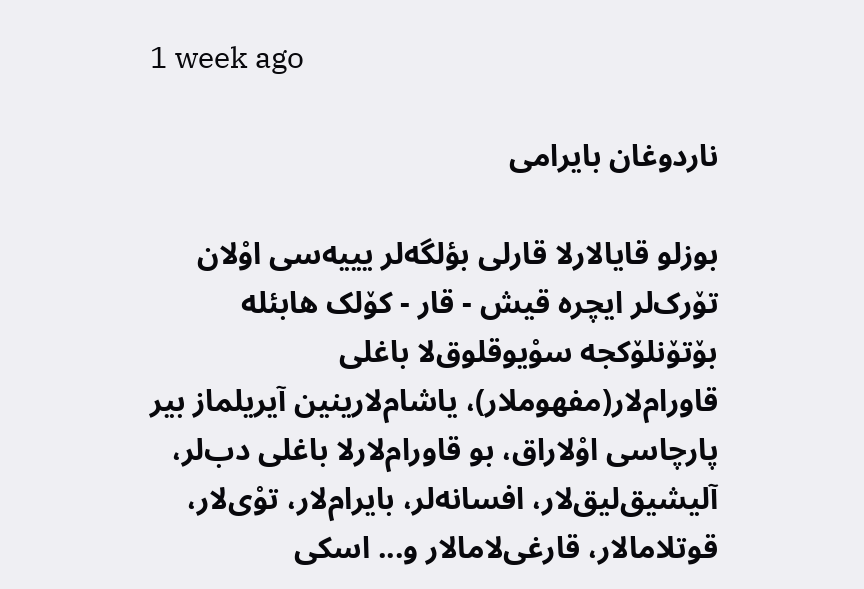1 week ago

ناردوغان بایرامی

بوزلو قایالارلا قارلی بؤلگه‌لر یییه‌سی اوْلان تۆرک‌لر ایچره قیش - قار - کۆلک هابئله بۆتۆنلۆکجه سوْیوقلوق‌لا باغلی قاورام‌لار(مفهوملار)، یاشام‌لارینین آیریلماز بیر پارچاسی اوْلاراق، بو قاورام‌لارلا باغلی دب‌لر، آلیشیق‌لیق‌لار، افسانه‌لر، بایرام‌لار، توْی‌لار، قوتلامالار، قارغی‌لامالار و... اسکی‌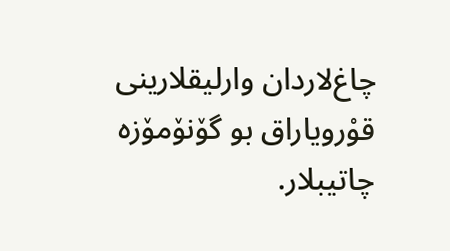چاغ‌لاردان وارلیقلارینی قوْرویاراق بو گۆنۆمۆزه چاتیبلار.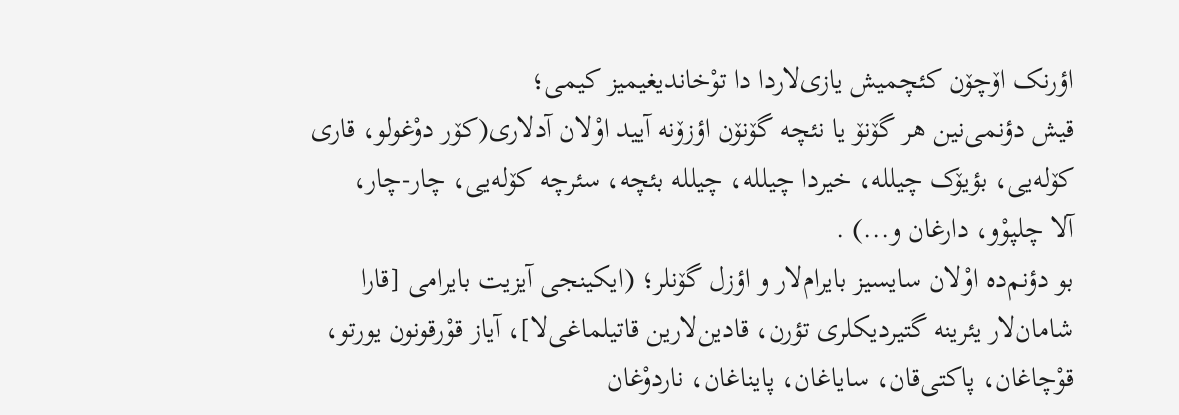اؤرنک اۆچۆن کئچمیش یازی‌لاردا دا توْخاندیغیمیز کیمی؛
قیش دؤنمی‌نین هر گۆنۆ یا نئچه گۆنۆن اؤزۆنه آیید اوْلان آدلاری(کۆر دوْغولو، قاری کۆله‌یی، بؤیۆک چیلله، خیردا چیلله، چیلله بئچه، سئرچه کۆله‌یی، چار-چار،
آلا چلپوْو، دارغان و...) .
بو دؤنم‌ده اوْلان سایسیز بایرام‌لار و اؤزل گۆنلر؛ (ایکینجی آیزیت بایرامی [قارا شامان‌لار یئرینه گتیردیکلری تؤرن، قادین‌لارین قاتیلماغی‌لا]، آیاز قوْرقونون یورتو، قوْچاغان، پاکتی‌قان، سایاغان، پایناغان، ناردوْغان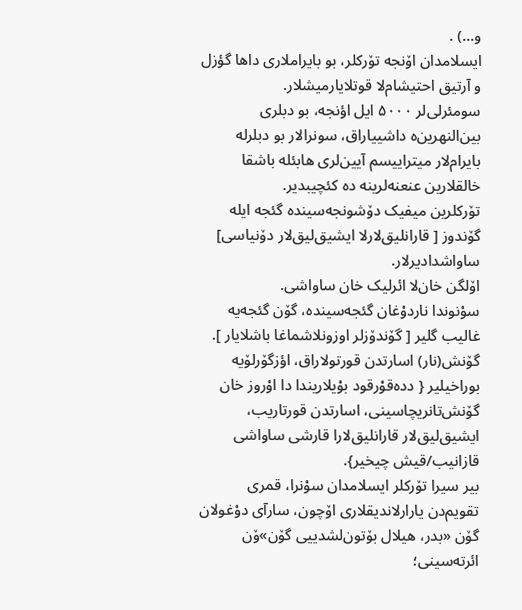و...) .
ایسلامدان اۆنجه تۆرکلر، بو بایراملاری داها گؤزل و آرتیق احتیشام‌لا قوتلایارمیشلار.
سومئرلی‌لر ۵۰۰۰ ایل اؤنجه، بو دبلری بین‌النهرین‌ه داشییاراق، سونرالار بو دبلرله بایرام‌لار میتراییسم آیین‌لری هابئله باشقا خالقلارین عنعنه‌لرینه ده کئچیبدیر.
تۆرکلرین میفیک دۆشونجه‌سینده گئجه ایله گۆندوز [ قارانلیق‌لارلا ایشیق‌لیق‌لار دۆنیاسی] ساواشدادیرلار.
اۆلگن خان‌لا ائرلیک خان ساواشی.
سوْنوندا ناردوْغان گئجه‌سینده، گۆن گئجه‌یه غالیب گلیر [ گۆندۆزلر اوزونلاشماغا باشلایار ].
گۆنش(نار) اسارتدن قورتولاراق، اؤزگۆرلۆیه بوراخیلیر { دده‌قوْرقود بوْیلاریندا دا اوْروز خان گۆنش‌تانریچاسینی، اسارتدن قورتاریب، ایشیق‌لیق‌لار قارانلیق‌لارا قارشی ساواشی قازانیب/قیش چیخیر}.
بیر سیرا تۆرکلر ایسلامدان سوْنرا، قمری تقویم‌دن یارارلاندیقلاری اۆچون، سار‌آی‌ دوْغولان گۆن «بدر، هیلال بۆتون‌لشدییی گۆن»ۆن ائرته‌سینی؛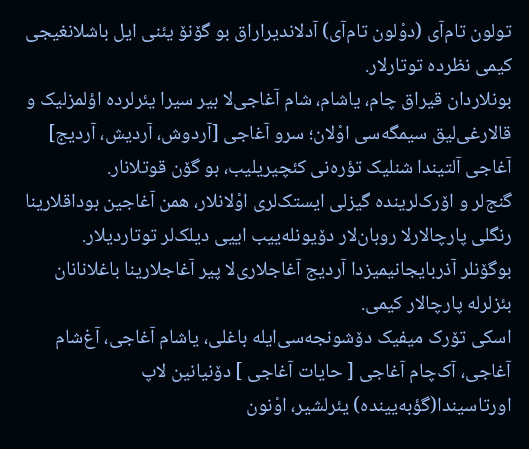تولون تام‌آی (دوْلون تام‌آی) آدلاندیراراق بو گۆنۆ یئنی ایل باشلانغیجی کیمی نظرده توتارلار.
بونلاردان قیراق چام، یاشام، شام آغاجی‌لا بیر سیرا یئرلرده اؤلمزلیک‌ و قالارغی‌لیق سیمگه‌سی اوْلان؛ سرو آغاجی [آردوش، آردیش، آردیج] آغاجی آلتیندا شنلیک تؤره‌نی کئچیریلیب، بو گۆن قوتلانار.
گنج‌لر و اۆرک‌لرینده گیزلی ایستک‌لری اوْلانلار، همن آغاجین بوداقلارینا رنگلی پارچالارلا روبان‌لار دۆیونله‌ییب اییی دیلک‌لر توتاردیلار.
بوگۆنلر آذربایجانیمیزدا آردیج آغاجلاری‌لا پیر آغاجلارینا باغلانانان بئزلرله پارچالار کیمی.
اسکی تۆرک میفیک دۆشونجه‌سی‌ایله باغلی، یاشام آغاجی، آغ‌شام آغاجی، آک‌چام آغاجی [ حایات آغاجی ] دۆنیانین لاپ اورتاسیندا(گؤبه‌یینده) یئرلشیر، اوْنون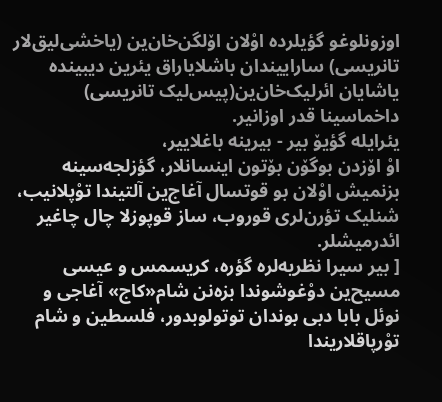اوزونلوغو گؤیلرده اوْلان اۆلگن‌خان‌ین (یاخشی‌لیق‌لار تانریسی) ساراییندان باشلایاراق یئرین دیبینده یاشایان ائرلیک‌خان‌ین(پیس‌لیک تانریسی) داخماسینا قدر اوزانیر.
یئرایله گؤیۆ بیر - بیرینه باغلاییر،
اوْ اۆزدن بوگۆن بۆتون اینسانلار، گؤزلجه‌سینه بزنمیش اوْلان بو قوتسال آغاج‌ین آلتیندا توْپلانیب، شنلیک تؤرن‌لری قوروب، ساز قوپوزلا چال چاغیر ائدرمیشلر.
[ بیر سیرا نظریه‌لره گؤره، کریسمس و عیسی مسیح‌ین دوْغوشوندا بزه‌نن شام«کاج» آغاجی و نوئل بابا دبی بوندان توتولوبدور، فلسطین و شام توْرپاقلاریندا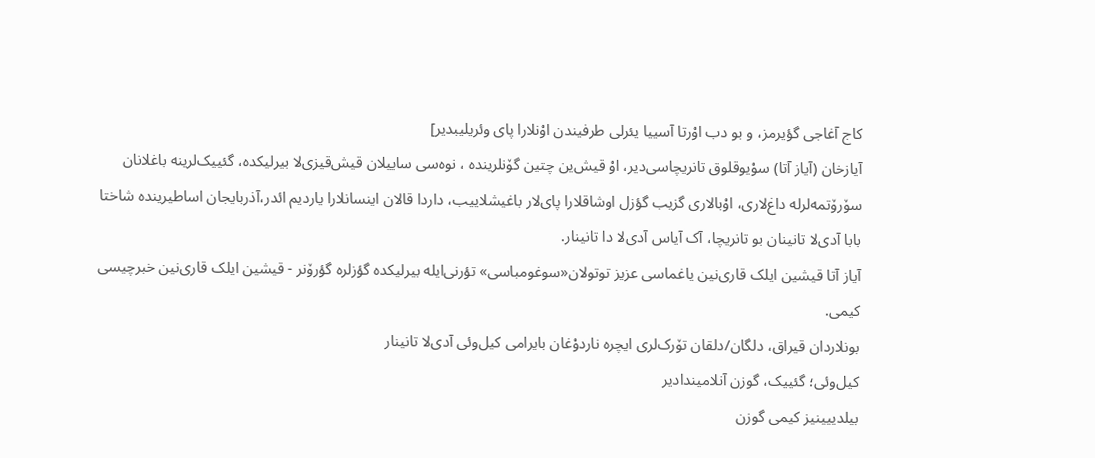کاج آغاجی گؤیرمز، و بو دب اوْرتا آسییا یئرلی طرفیندن اوْنلارا پای وئریلیبدیر]
آیازخان (آیاز آتا) سوْیوقلوق تانریچاسی‌دیر، اوْ قیش‌ین چتین گۆنلرینده ، نوه‌سی ساییلان قیش‌قیزی‌لا بیرلیکده، گئییک‌لرینه باغلانان سۆرۆتمه‌لرله داغ‌لاری، اوْبالاری گزیب گؤزل اوشاقلارا پای‌لار باغیشلاییب، داردا قالان اینسانلارا یاردیم ائدر،آذربایجان اساطیرینده شاختا بابا آدی‌لا تانینان بو تانریچا، آک آیاس آدی‌لا دا تانینار.
آیاز آتا قیشین ایلک قاری‌نین یاغماسی عزیز توتولان«سوغومباسی» تؤرنی‌ایله بیرلیکده گؤزلره گؤرۆنر - قیشین ایلک قاری‌نین خبرچیسی کیمی.
بونلاردان قیراق، دلگان/دلقان تۆرک‌لری ایچره ناردوْغان بایرامی کیل‌وئی آدی‌لا تانینار
کیل‌وئی؛ گئییک، گوزن آنلامیندادیر
بیلدییینیز کیمی گوزن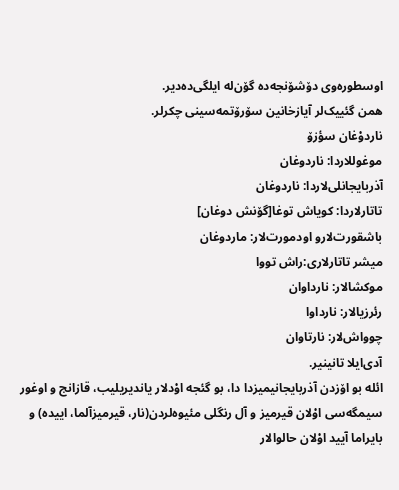اوسطوره‌وی دۆشۆنجه‌ده گۆن‌له ایلگی‌ده‌دیر.
همن گئییک‌لر آیازخانین سۆرۆتمه‌سینی چکرلر.
ناردوْغان سؤزۆ
موغوللاردا: ناردوغان
آذربایجانلی‌لاردا: ناردوغان
تاتارلاردا: کویاش توغا[گۆنش دوغان]
باشقورت‌لار‌و اودمورت‌لار: ماردوغان
میشر تاتارلاری:راش تووا
موکشالار: نارداوان
رئرزیالار: نارداوا
چوواش‌لار: نارتاوان
آدی‌ایلا تانینیر.
ائله بو اۆزدن آذربایجانیمیزدا دا، بو گئجه اوْدلار یاندیریلیب، قازانج و اوغور سیمگه‌سی اوْلان قیرمیز و آل رنگلی مئیوه‌لردن(نار، قیرمیزآلما، اییده) و بایراما آیید اوْلان حالوالار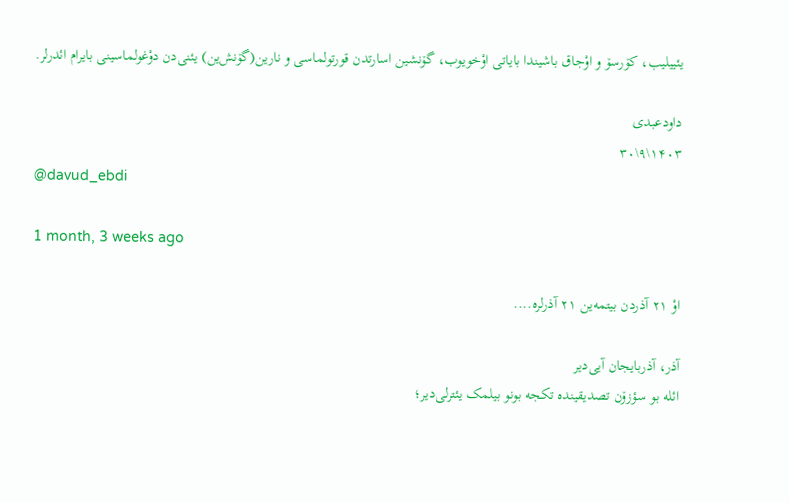یئییلیب، کۆرسۆ و اوْجاق باشیندا بایاتی اوْخویوب، گۆنشین اسارتدن قورتولماسی و نار‌ین(گۆنش‌ین) یئنی‌دن دوْغولماسینی بایرام ائدرلر.

داودعبدی
۱۴۰۳\۹\۳۰
@davud_ebdi

1 month, 3 weeks ago

اوْ ۲۱ آذردن بیتمه‌ین ۲۱ آذرلره....

آذر، آذربایجان آیی‌دیر
ائله بو سؤزۆن تصدیقینده تکجه بونو بیلمک یئترلی‌دیر؛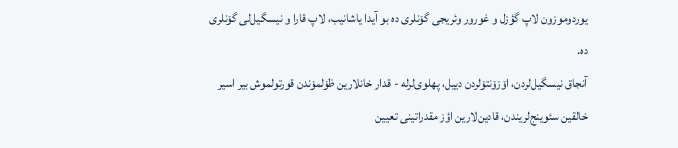یوردوموزون لاپ گؤزل و غورور وئریجی گۆنلری ‌ده بو آیدا یاشانیب، لاپ قارا و نیسگیل‌لی گۆنلری ده.
آنجاق نیسگیل‌لردن، اۆزۆنتۆلردن دییل، پهلوی‌لرله - قدار خانلارین ظۆلمۆندن قورتولموش بیر اسیر خالقین سئوینج‌لریندن، قادین‌لارین اؤز مقدراتینی تعیین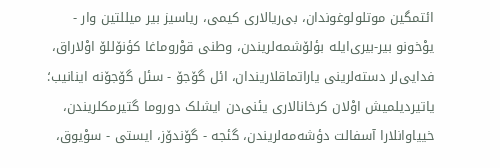ائتمگین موتلولوغوندان، بی‌ریالاری کیمی، ریاسیز بیر میللتین وار - یوْخونو بیر-بیری‌ایله بؤلۆشمه‌لریندن، وطنی قوْروماغا کؤنۆللۆ اوْلاراق، فدایی‌لر دسته‌لرینی یاراتماقلاریندان، ائل گۆجۆ - سئل گۆجۆنه اینانیب؛ یاتیردیلمیش اوْلان کرخانالاری یئنی‌دن ایشلک دوروما گتیرمکلریندن، خییاوانلارا آسفالت دؤشه‌مه‌لریندن، گئجه - گۆندۆز، ایستی - سوْیوق،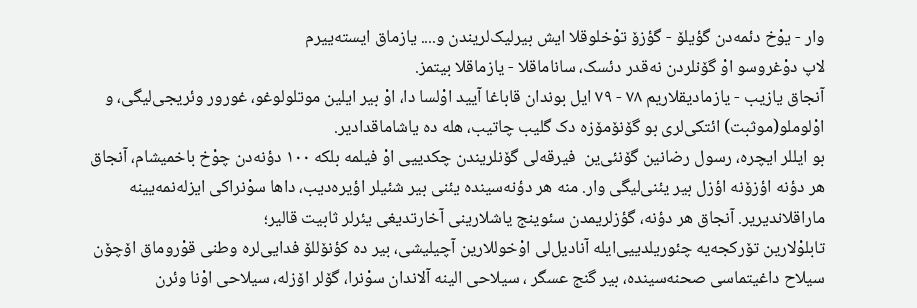وار - یوْخ دئمه‌دن گؤیلۆ - گؤزۆ توْخلوقلا ایش بیرلیک‌لریندن و.... یازماق ایسته‌ییرم
لاپ دوْغروسو اوْ گۆنلردن نه‌قدر دئسک، ساناماقلا - یازماقلا بیتمز.
آنجاق یازیب - یازمادیقلاریم ۷۸ - ۷۹ ایل بوندان قاباغا آیید اوْلسا دا، اوْ بیر ایلین موتلولوغو، غورور وئریجی‌لیگی، و اوْلوملو(موثبت) ائتکی‌لری بو گۆنۆمۆزه دک گلیب چاتیب، هله ده یاشاماقدادیر.
بو ایللر ایچره، رسول رضانین گۆنئی‌ین  فیرقه‌لی گۆنلریندن چکدییی اوْ فیلمه بلکه ۱۰۰ دؤنه‌دن چوْخ باخمیشام، آنجاق هر دؤنه اؤزۆنه اؤزل بیر یئنی‌لیگی وار. منه هر دؤنه‌سینده یئنی بیر شئیلر اؤیره‌دیب، داها سوْنراکی ایزله‌نمه‌یینه ماراقلاندیریر. آنجاق هر دؤنه، گؤزلریمدن سئوینج یاشلارینی آخارتدیغی یئرلر ثابیت‌ قالیر؛
تابلوْلارین تۆرکجه‌یه چئوریلدییی‌ایله آنادیل‌لی اوْخوللارین آچیلیشی، بیر ده کؤنۆللۆ فدایی‌لره وطنی قوْروماق اۆچۆن سیلاح داغیتماسی صحنه‌سینده، بیر گنج عسگر ، سیلاحی الینه آلاندان سوْنرا، گۆلر اۆزله، سیلاحی اوْنا وئرن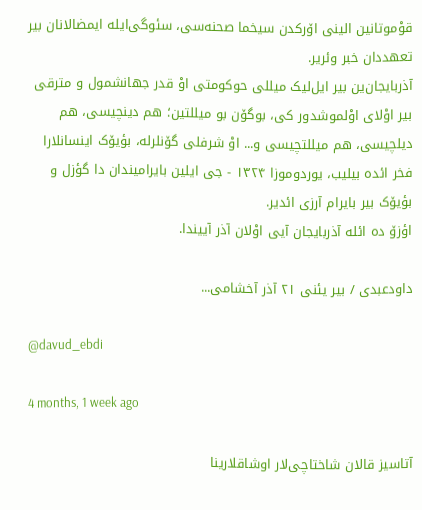قوْموتانین الینی اۆرکدن سیخما صحنه‌سی، سئوگی‌ایله ایمضالانان بیر تعهددان خبر وئریر.
آذربایجان‌ین بیر ایل‌لیک میللی حوکومتی اوْ قدر جهانشمول و مترقی بیر اوْلای اوْلموشدور کی، بوگۆن بو میللتین؛ هم دینچیسی، هم دیلچیسی، هم میللتچیسی و... اوْ شرفلی گۆنلرله، بؤیۆک اینسانلارا فخر ائده بیلیب، یوردوموزا ۱۳۲۴ - جی ایلین بایرامیندان دا گؤزل و بؤیۆک بیر بایرام آرزی ائدیر.
اؤزۆ ده ائله آذربایجان آیی اوْلان آذر آییندا.

داودعبدی / بیر یئنی ۲۱ آذر آخشامی...

@davud_ebdi

4 months, 1 week ago

آتاسیز قالان شاختاچی‌لار اوشاقلارینا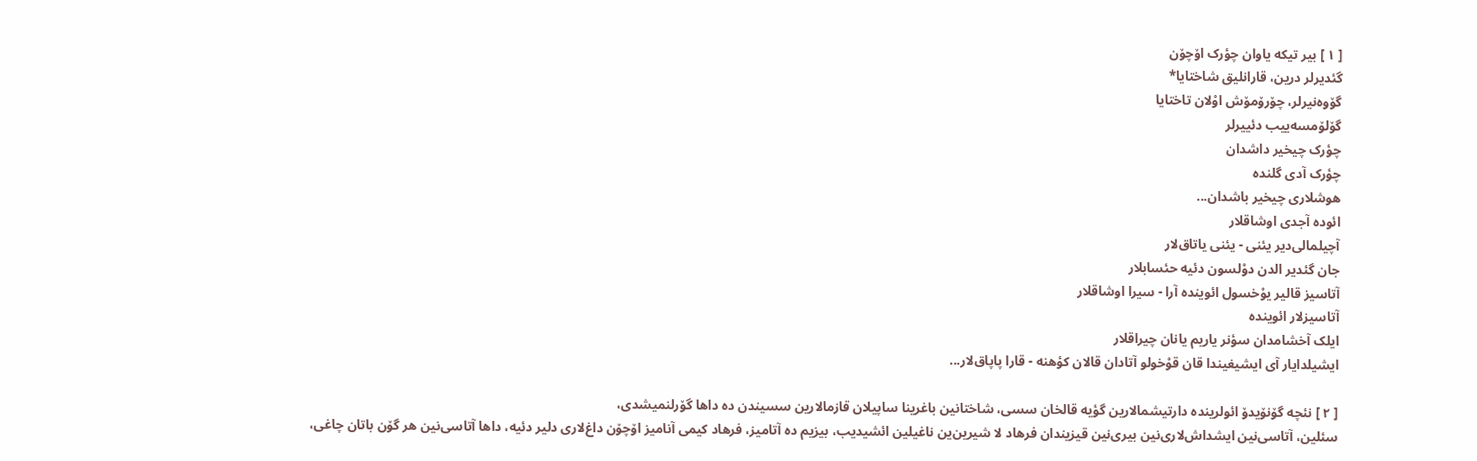[ ۱ ] بیر تیکه یاوان چؤرک اۆچۆن
گئدیرلر درین، قارانلیق شاختایا*
گۆوه‌نیرلر، چۆرۆمۆش اوْلان تاختایا
گۆلۆمسه‌ییب دئییرلر
چؤرک چیخیر داشدان
چؤرک آدی گلنده
هوشلاری چیخیر باشدان...
ائوده آجدی اوشاقلار
آچیلمالی‌دیر یئنی - یئنی یاتاق‌لار
جان گئدیر الدن دوْلسون دئیه حئسابلار
آتاسیز قالیر یوْخسول ائوینده آرا - سیرا اوشاقلار
آتاسیزلار ائوینده
ایلک آخشامدان سؤنر یاریم یانان چیراقلار
ایشیلدایار آی ایشیغیندا قان قوْخولو آتادان قالان کؤهنه - قارا پاپاق‌لار...

[ ۲ ] نئچه گۆنۆیدۆ ائولرینده دارتیشمالارین گؤیه قالخان سسی، شاختانین باغرینا ساپیلان قازمالارین سسیندن ده داها گۆرلنمیشدی،
سئلین، آتاسی‌نین ایشداش‌لاری‌نین بیری‌نین قیزیندان فرهاد لا شیرین‌ین ناغیلین ائشیدیب، بیزیم ده آتامیز، فرهاد کیمی آنامیز اۆچۆن داغ‌لاری دلیر دئیه، داها آتاسی‌نین هر گۆن باتان چاغی،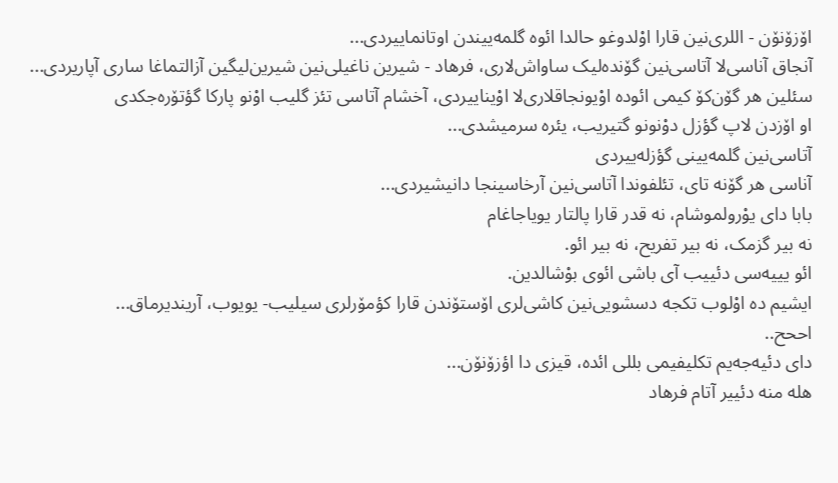اۆزۆنۆن - اللری‌نین قارا اوْلدوغو حالدا ائوه گلمه‌ییندن اوتانماییردی...
آنجاق آناسی‌لا آتاسی‌نین گۆنده‌لیک ساواش‌لاری، فرهاد - شیرین ناغیلی‌نین شیرین‌لیگین آزالتماغا ساری آپاریردی...
سئلین هر گۆن‌کۆ کیمی ائوده اوْیونجاقلاری‌لا اوْیناییردی، آخشام آتاسی تئز گلیب اوْنو پارکا گؤتۆره‌جکدی
او اۆزدن لاپ گؤزل دوْنونو گتیریب، یئره سرمیشدی...
آتاسی‌نین گلمه‌یینی گؤزله‌ییردی
آناسی هر گۆنه تای، تئلفوندا آتاسی‌نین آرخاسینجا دانیشیردی...
بابا دای یوْرولموشام، نه قدر قارا پالتار یویاجاغام
نه بیر گزمک، نه بیر تفریح، نه بیر ائو.
ائو یییه‌سی دئییب آی باشی ائوی بوْشالدین.
ایشیم ده اوْلوب تکجه دسشویی‌نین کاشی‌لری اۆستۆندن قارا کؤمۆرلری سیلیب- یویوب، آریندیرماق...
اححح..
دای دئیه‌جه‌یم تکلیفیمی بللی ائده، قیزی دا اؤزۆنۆن...
هله منه دئییر آتام فرهاد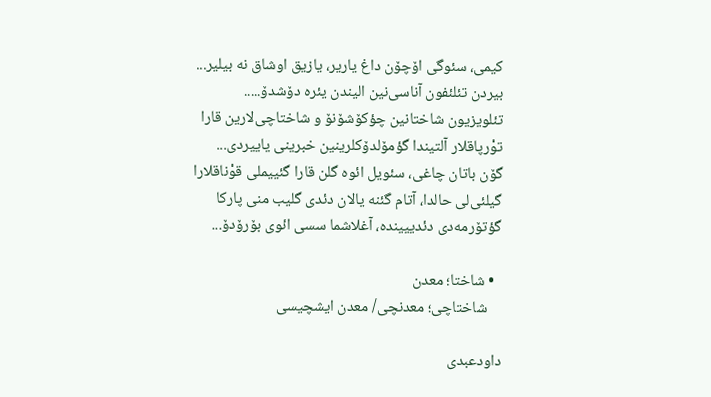کیمی، سئوگی اۆچۆن داغ یاریر، یازیق اوشاق نه بیلیر...
بیردن تئلئفون آناسی‌نین الیندن یئره دۆشدۆ.....
تئلویزیون شاختانین چؤکۆشۆنۆ و شاختاچی‌لارین قارا توْرپاقلار آلتیندا گؤمۆلدۆکلرینین خبرینی یاییردی...
گۆن باتان چاغی، سئویل ائوه گلن قارا گئییملی قوْناقلارا گیلئی‌لی حالدا، آتام گئنه یالان دئدی گلیب منی پارکا گؤتۆرمه‌دی دئدییینده، آغلاشما سسی ائوی بۆرۆدۆ...

  • شاختا؛ معدن
    شاختاچی؛ معدنچی/ معدن ایشچیسی

داودعبدی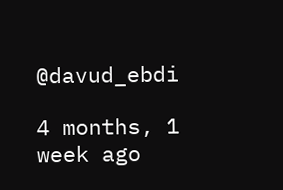@davud_ebdi

4 months, 1 week ago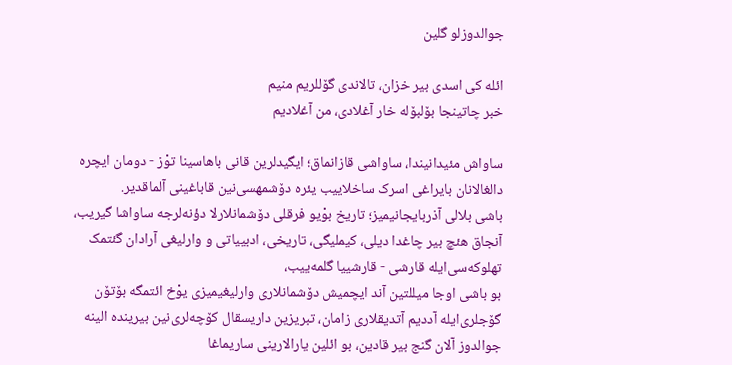جوالدوزلو گلین

ائله کی اسدی بیر خزان، تالاندی گۆللریم منیم
خبر چاتینجا بۆلبۆله خار آغلادی، من آغلادیم

ساواش مئیدانیندا، ساواشی قازانماق؛ ایگیدلرین قانی باهاسینا توْز - دومان ایچره دالغالانان بایراغی اسرک ساخلاییب یئره دۆشمهسی‌نین قاباغینی آلماقدیر.
باشی بلالی آذربایجانیمیز؛ تاریخ بوْیو فرقلی دۆشمانلارلا دؤنه‌لرجه ساواشا گیریب، آنجاق هئچ بیر چاغدا دیلی، کیملیگی، تاریخی، ادبییاتی و وارلیغی آرادان گئتمک تهلوکه‌سی‌ایله قارشی - قارشییا گلمه‌ییب،
بو باشی اوجا میللتین آند ایچمیش دۆشمانلاری وارلیغیمیزی یوْخ ائتمگه بۆتۆن گۆجلری‌ایله آددیم آتدیقلاری زامان، تبریزین داریسقال کۆچه‌لری‌نین بیرینده الینه جوالدوز آلان گنج بیر قادین، بو ائلین یارالارینی ساریماغا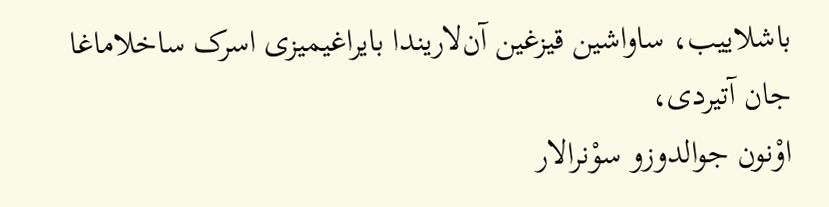باشلاییب، ساواشین قیزغین آن‌لاریندا بایراغیمیزی اسرک ساخلاماغا جان آتیردی،
اوْنون جوالدوزو سوْنرالار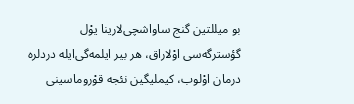بو میللتین گنج ساواشچی‌لارینا یوْل گؤسترگه‌سی اوْلاراق، هر بیر ایلمه‌گی‌ایله دردلره درمان اوْلوب، کیملیگین نئجه قوْروماسینی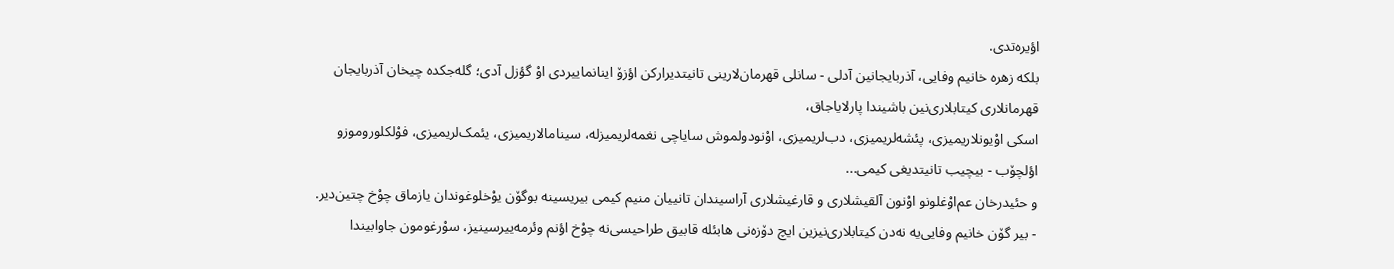اؤیره‌تدی.
بلکه زهره‌ خانیم وفایی، آذربایجانین آدلی - سانلی قهرمان‌لارینی تانیتدیرارکن اؤزۆ اینانماییردی اوْ گؤزل آدی؛ گله‌جکده چیخان آذربایجان قهرمانلاری کیتابلاری‌نین باشیندا پارلایاجاق،
اسکی اوْیونلاریمیزی، پئشه‌لریمیزی، دب‌لریمیزی، اوْنودولموش سایاچی نغمه‌لریمیزله، سینامالاریمیزی، یئمک‌لریمیزی، فوْلکلوروموزو اؤلچۆب - بیچیب تانیتدیغی کیمی...
و حئیدرخان عم‌اوْغلونو اوْنون آلقیشلاری و قارغیشلاری آراسیندان تانییان منیم کیمی بیریسینه بوگۆن یوْخلوغوندان یازماق چوْخ چتین‌دیر.
- بیر گۆن خانیم وفایی‌یه نه‌دن کیتابلاری‌نیزین ایچ دۆزه‌نی هابئله قابیق طراحیسی‌نه چوْخ اؤنم وئرمه‌ییرسینیز، سوْرغومون جاوابیندا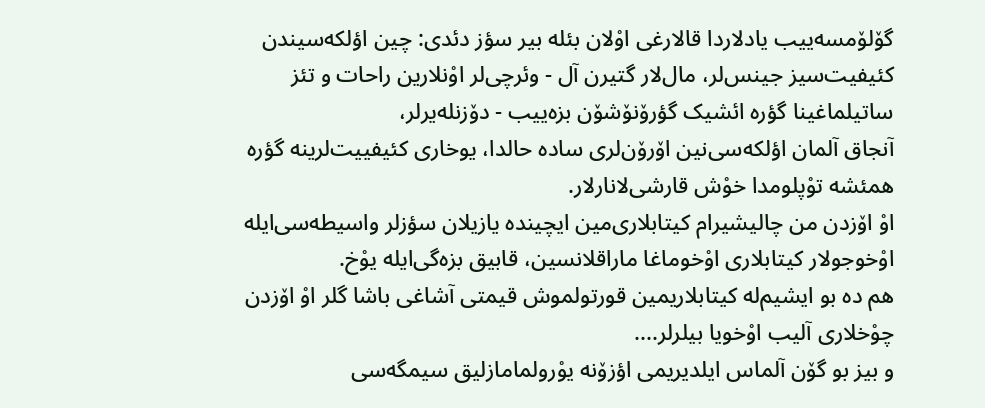گۆلۆمسه‌ییب یادلاردا قالارغی اوْلان بئله بیر سؤز دئدی: چین اؤلکه‌سیندن کئیفیت‌سیز جینس‌لر، مال‌لار گتیرن‌ آل - وئرچی‌لر اوْنلارین راحات و تئز ساتیلماغینا گؤره ائشیک گؤرۆنۆشۆن بزه‌ییب - دۆزنله‌یرلر،
آنجاق آلمان اؤلکه‌سی‌نین اۆرۆن‌لری ساده حالدا، یوخاری کئیفییت‌لرینه گؤره همئشه توْپلومدا خوْش قارشی‌لانارلار.
اوْ اۆزدن من چالیشیرام کیتابلاری‌مین ایچینده یازیلان سؤزلر واسیطه‌سی‌ایله اوْخوجولار کیتابلاری اوْخوماغا ماراقلانسین، قابیق بزه‌گی‌ایله یوْخ.
هم ده بو ایشیم‌له کیتابلاریمین قورتولموش قیمتی آشاغی باشا گلر اوْ اۆزدن چوْخلاری آلیب اوْخویا بیلرلر....
و بیز بو گۆن آلماس ایلدیریمی اؤزۆنه یوْرولمامازلیق سیمگه‌سی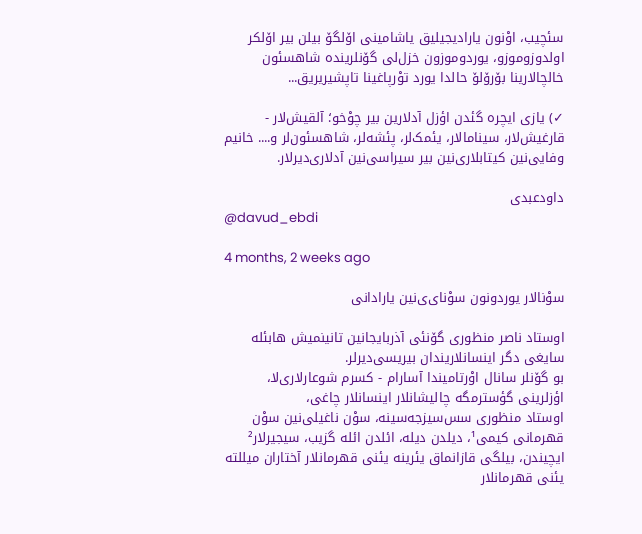سئچیب، اوْنون یارادیجیلیق یاشامینی اۆلگۆ بیلن بیر اۆلکر اولدوزوموزو، یوردوموزون خزل‌لی گۆنلرینده شاهسئون خالچالارینا بۆرۆلۆ حالدا یورد توْرپاغینا تاپشیریریق...

✓) یازی ایچره گئدن اؤزل آدلارین بیر چوْخو؛ آلقیش‌لار - قارغیش‌لار، سینامالار، یئمک‌لر، پئشه‌لر، شاهسئون‌لر و.... خانیم وفایی‌نین کیتابلاری‌نین بیر سیراسی‌نین آدلاری‌دیرلار.

داودعبدی
@davud_ebdi

4 months, 2 weeks ago

سوْنالار یوردونون سوْنای‌ی‌نین یارادانی

اوستاد ناصر منظوری گۆنئی آذربایجانین تانینمیش هابئله سایغی دگر اینسانلاریندان بیریسی‌دیرلر.
بو گۆنلر سانال اوْرتامیندا آسارام - کسرم شوعارلاری‌لا، اؤزلرینی گؤسترمگه چالیشانلار اینسانلار چاغی،
اوستاد منظوری سس‌سیزجه‌سینه، سوْن ناغیلی‌نین سوْن قهرمانی کیمی¹، دیلدن دیله، ائلدن ائله گزیب، سیجیرلار² ایچیندن، بیلگی‌ قازانماق یئرینه یئنی قهرمانلار آختاران میللته یئنی قهرمانلار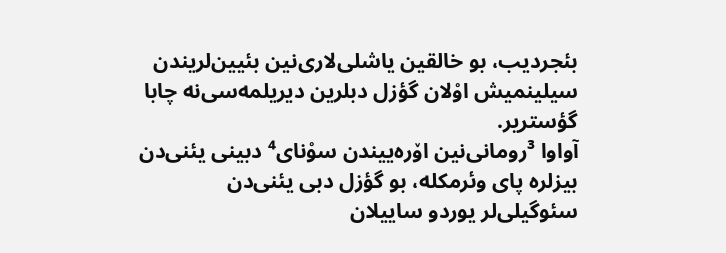بئجردیب، بو خالقین یاشلی‌لاری‌نین بئیین‌لریندن سیلینمیش اوْلان گؤزل دبلرین دیریلمه‌سی‌نه چابا گؤستریر.
آواوا ³رومانی‌نین اۆره‌ییندن سوْنای⁴ دبینی یئنی‌دن بیزلره پای وئرمکله، بو گؤزل دبی یئنی‌دن سئوگیلی‌لر یوردو ساییلان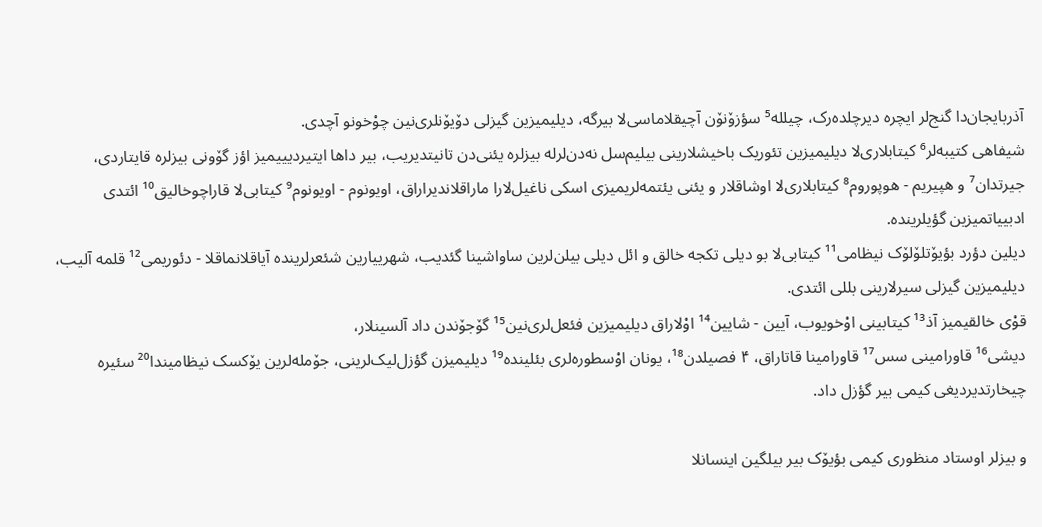آذربایجان‌دا گنج‌لر ایچره دیرچلده‌رک، چیلله⁵ سؤزۆنۆن آچیقلاماسی‌لا بیرگه، دیلیمیزین گیزلی دۆیۆنلری‌نین چوْخونو آچدی.
شیفاهی کتیبه‌لر⁶ کیتابلاری‌لا دیلیمیزین تئوریک باخیشلارینی بیلیم‌سل نه‌دن‌لرله بیزلره یئنی‌دن تانیتدیریب، بیر داها ایتیردیییمیز اؤز گۆونی بیزلره قایتاردی،
جیرتدان⁷ و هپیریم - هوپوروم‌⁸ کیتابلاری‌لا اوشاقلار و یئنی یئتمه‌لریمیزی اسکی ناغیل‌لارا ماراقلاندیراراق، اویونوم - اویونوم⁹ کیتابی‌لا قاراچوخالیق¹⁰ ائتدی ادبییاتمیزین گؤیلرینده.
دیلین دؤرد بؤیۆتلۆلۆک نیظامی‌¹¹ کیتابی‌لا بو دیلی تکجه خالق و ائل دیلی بیلن‌لرین ساواشینا گئدیب، شهرییارین شئعرلرینده آیاقلانماقلا - دئوریمی¹² قلمه آلیب، دیلیمیزین گیزلی سیرلارینی بللی ائتدی.
قوْی خالقیمیز آذ¹³ کیتابینی اوْخویوب، آیین - شایین¹⁴ اوْلاراق دیلیمیزین فئعل‌لری‌نین¹⁵ گۆجۆندن داد آلسینلار،
دیشی¹⁶ قاورامینی سس¹⁷ قاورامینا قاتاراق، ۴ فصیلدن¹⁸، یونان اوْسطوره‌لری بئلینده¹⁹ دیلیمیزن گؤزل‌لیک‌لرینی، جۆمله‌لرین یۆکسک نیظامیندا²⁰ سئیره چیخارتدیردیغی کیمی بیر گؤزل داد.

و بیزلر اوستاد منظوری‌ کیمی بؤیۆک بیر بیلگین اینسانلا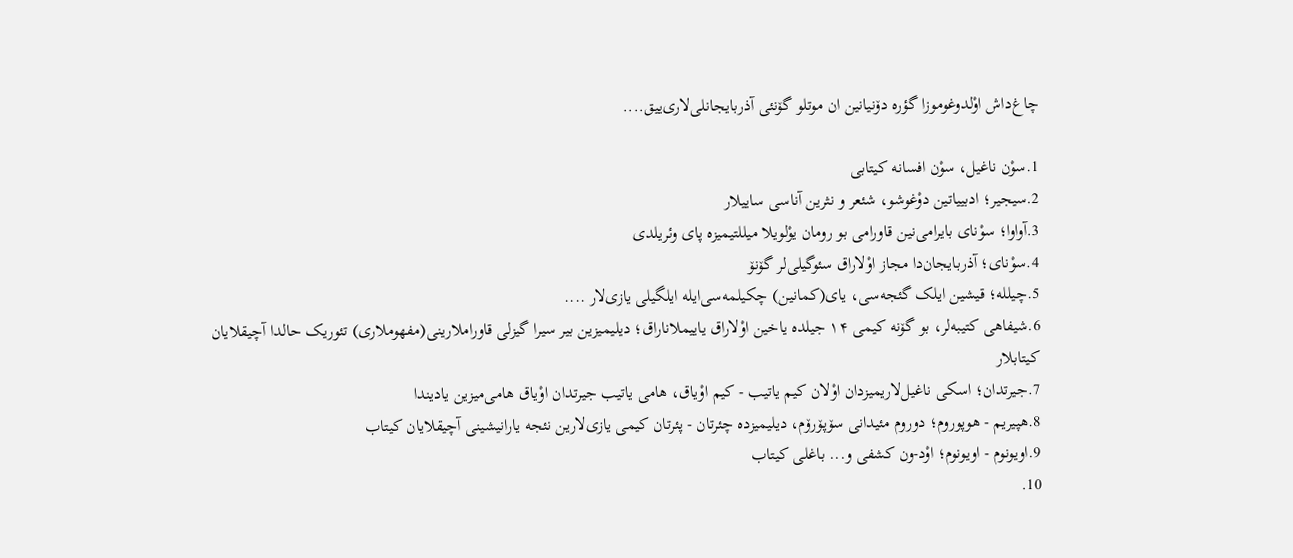چاغ‌داش اوْلدوغوموزا گؤره دۆنیانین ان موتلو گۆنئی آذربایجانلی‌لاری‌ییق....

1.سوْن ناغیل، سوْن افسانه کیتابی
2.سیجیر؛ ادبییاتین دوْغوشو، شئعر و نثرین آناسی ساییلار
3.آواوا؛ سوْنای بایرامی‌نین قاورامی بو رومان‌ یوْلویلا میللتیمیزه پای وئریلدی
4.سوْنای؛ آذربایجان‌دا مجاز اوْلاراق سئوگیلی‌لر گۆنۆ
5.چیلله؛ قیشین ایلک گئجه‌سی، یای(کمانین) چکیلمه‌سی‌ایله ایلگیلی یازی‌لار ....
6.شیفاهی کتیبه‌لر، بو گۆنه کیمی ۱۴ جیلده یاخین اوْلاراق یاییملاناراق؛ دیلیمیزین بیر سیرا گیزلی قاوراملارینی(مفهوملاری) تئوریک حالدا آچیقلایان کیتابلار
7.جیرتدان؛ اسکی ناغیل‌لاریمیزدان اوْلان کیم یاتیب - کیم اوْیاق، هامی یاتیب جیرتدان اوْیاق هامی‌‌میزین یادیندا
8.هپیریم - هوپوروم؛ دوروم مئیدانی سۆپۆرۆم، دیلیمیزده چئرتان - پئرتان کیمی یازی‌لارین نئجه یارانیشینی آچیقلایان کیتاب
9.اویونوم - اویونوم؛ اوْد-ون کشفی و... باغلی کیتاب
10.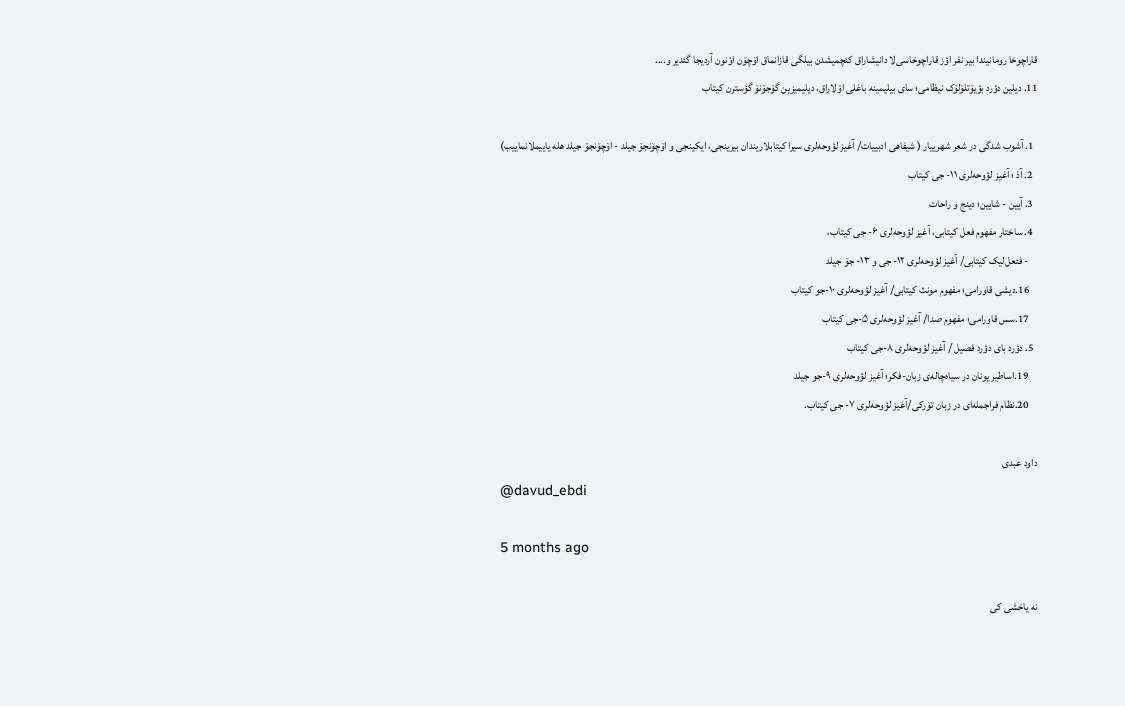قاراچوخا رومانیندا بیر نفر اؤز قاراچوخاسی‌لا دانیشاراق کئچمیشدن بیلگی قازانماق اۆچۆن اوْنون آردیجا گئدیر و....
11. دیلین دؤرد بؤیۆتلۆلۆک نیظامی؛ سای بیلیمینه باغلی اوْلاراق، دیلیمیزین گۆجۆنۆ گؤسترن کیتاب

  1. آشوب شدگی در شعر شهرییار ( شیفاهی ادبییات/ آغیز لؤوحه‌لری سیرا کیتابلاریندان بیرینجی، ایکینجی و اۆچۆنجۆ جیلد - اۆچۆنجۆ جیلد هله یاییملانماییب)
  2. آذ ؛ آغیز لؤوحه‌لری ۱۱- جی کیتاب
  3. آیین - شایین؛ دینج و راحات
  4. ساختار مفهوم فعل کیتابی، آغیز لؤوحه‌لری ۶- جی کیتاب،
    - فئعل‌لیک کیتابی/ آغیز لؤوحه‌لری ۱۲- جی و ۱۳- جۆ جیلد
    16.دیشی قاورامی؛ مفهوم مونث کیتابی/ آغیز لؤوحه‌لری ۱۰-جو کیتاب
    17.سس قاورامی؛ مفهوم صدا/ آغیز لؤوحه‌لری ۵-جی کیتاب
  5. دؤرد بای دؤرد فصیل / آغیز لؤوحه‌لری ۸-جی کیتاب
    19.اساطیر یونان در سیاه‌چاله‌ی زبان-فکر؛ آغیز لؤوحه‌لری ۹-جو جیلد
    20.نظام فراجمله‌ای در زبان تۆرکی/آغیز لؤوحه‌لری ۷- جی کیتاب.

داود عبدی
@davud_ebdi

5 months ago

نه یاخشی کی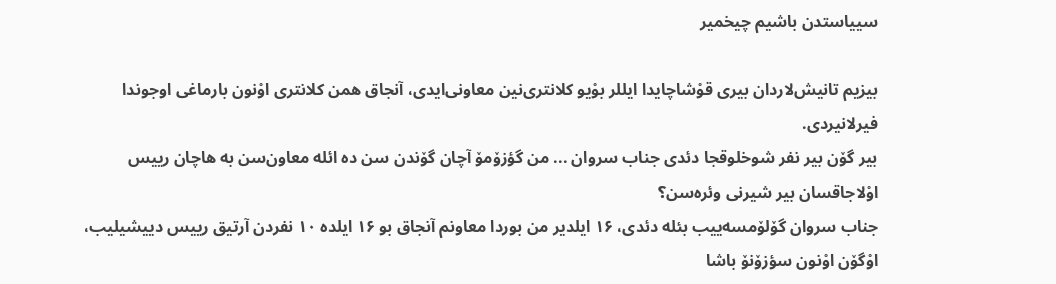سییاستدن باشیم چیخمیر

بیزیم تانیش‌لاردان بیری قوْشاچایدا ایللر بوْیو کلانتری‌نین معاونی‌ایدی، آنجاق همن کلانتری اوْنون بارماغی اوجوندا فیرلانیردی.
بیر گۆن بیر نفر شوخلوقجا دئدی جناب سروان ... من گؤزۆمۆ آچان گۆندن سن ده ائله معاون‌سن به هاچان رییس اوْلاجاقسان بیر شیرنی وئره‌سن؟
جناب سروان گۆلۆمسه‌ییب بئله دئدی، ۱۶ ایلدیر من بوردا معاونم آنجاق بو ۱۶ ایلده ۱۰ نفردن آرتیق رییس دییشیلیب، اوْگۆن اوْنون سؤزۆنۆ باشا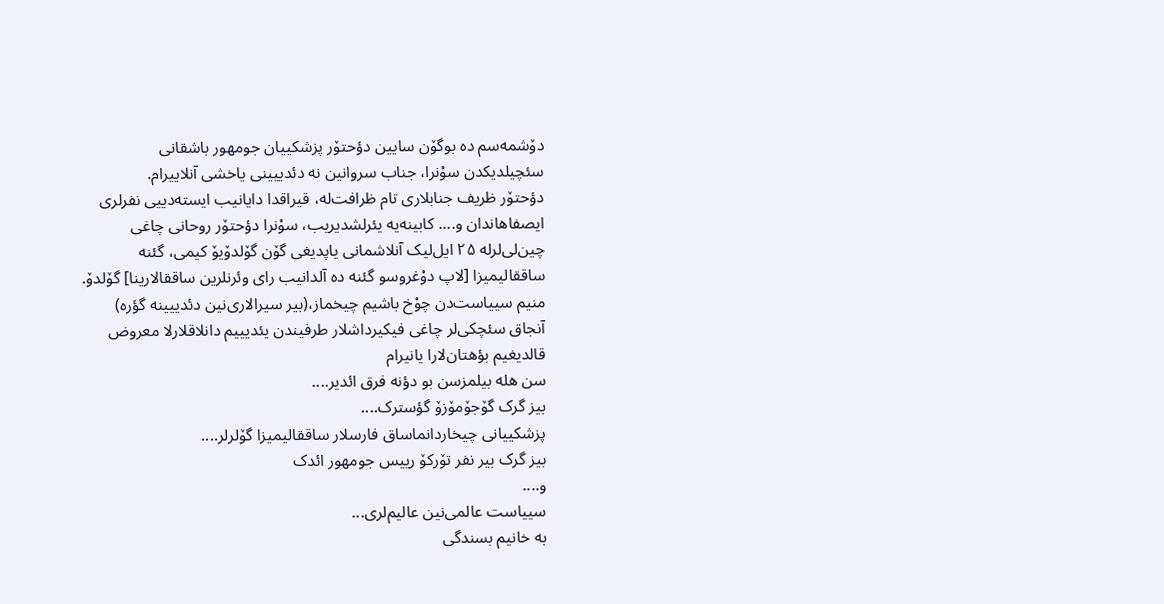دۆشمه‌سم ده بوگۆن سایین دؤحتۆر پزشکییان جومهور باشقانی سئچیلدیکدن سوْنرا، جناب سروانین نه دئدییینی یاخشی آنلاییرام.
دؤحتۆر ظریف جنابلاری تام ظرافت‌له، قیراقدا دایانیب ایسته‌دییی نفرلری ایصفاهاندان و.... کابینه‌یه یئرلشدیریب، سوْنرا دؤحتۆر روحانی چاغی چین‌لی‌لرله ۲۵ ایل‌لیک آنلاشمانی یاپدیغی گۆن گۆلدۆیۆ کیمی، گئنه ساققالیمیزا [لاپ دوْغروسو گئنه ده آلدانیب رای وئرنلرین ساققالارینا] گۆلدۆ.
منیم سییاست‌دن چوْخ باشیم چیخماز،(بیر سیرالاری‌نین دئدییینه گؤره)
آنجاق سئچکی‌لر چاغی فیکیرداشلار طرفیندن یئدیییم دانلاقلارلا معروض قالدیغیم بؤهتان‌لارا یانیرام
سن هله بیلمزسن بو دؤنه فرق ائدیر....
بیز گرک گۆجۆمۆزۆ گؤسترک....
پزشکییانی چیخاردانماساق فارسلار ساققالیمیزا گۆلرلر....
بیز گرک بیر نفر تۆرکۆ رییس جومهور ائدک
و....
سییاست عالمی‌نین عالیم‌لری...
به خانیم بسندگی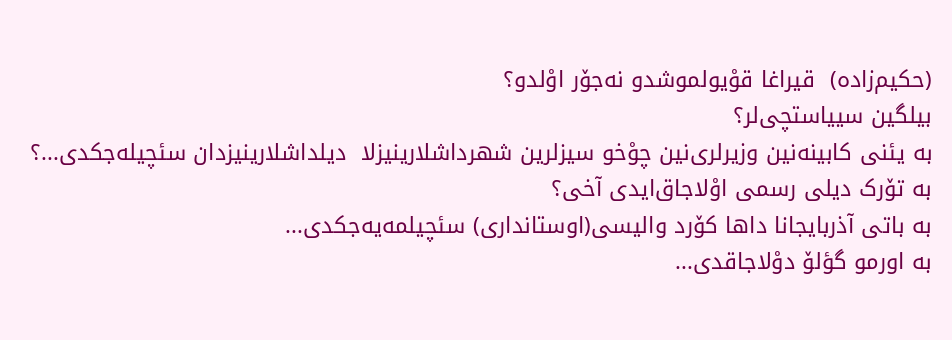(حکیم‌زاده)  قیراغا قوْیولموشدو نه‌جۆر اوْلدو؟
بیلگین سییاستچی‌لر؟
به یئنی کابینه‌نین وزیرلری‌نین چوْخو سیزلرین شهرداشلارینیزلا  دیلداشلارینیزدان سئچیله‌جکدی...؟
به تۆرک دیلی رسمی اوْلاجاق‌ایدی آخی؟
به باتی آذربایجانا داها کۆرد والیسی(اوستانداری) سئچیلمه‌یه‌جکدی...
به اورمو گؤلۆ دوْلاجاقدی...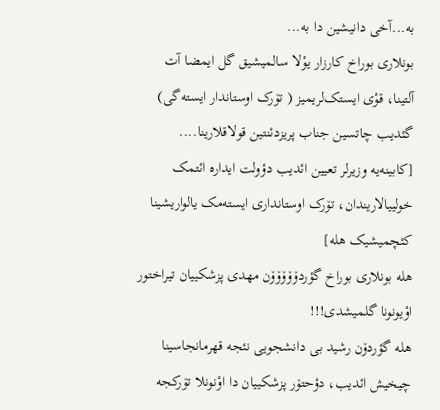به...آخی دانیشین دا به...
بونلاری بوراخ کارزار یوْلا سالمیشیق گل ایمضا آت آلتینا، قوْی ایستک‌لریمیز ( تۆرک اوستاندار ایسته‌گی) گئدیب چاتسین جناب پریزدئنتین قولاقلارینا....
[کابینه‌یه وزیرلر تعیین ائدیب دؤولت ایداره ائتمک خولییالاریندان، تۆرک اوستانداری ایسته‌مک یالواریشینا کئچمیشیک هله]
هله بونلاری بوراخ گؤردۆۆۆۆۆن مهدی پزشکییان تیراختور اوْیونونا گلمیشدی!!!
هله گؤردۆن رشید بی دانشجویی نئجه قهرمانجاسینا چیخیش ائدیب، دؤحتۆر پزشکییان دا اوْنونلا تۆرکجه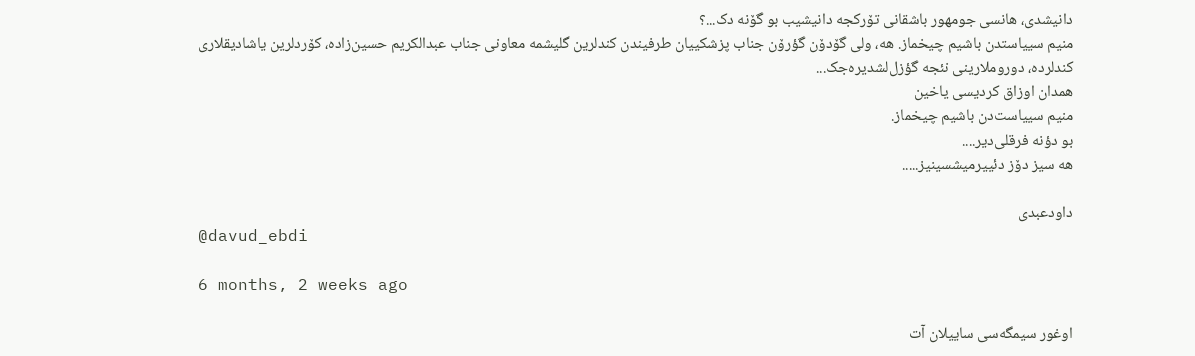دانیشدی، هانسی جومهور باشقانی تۆرکجه دانیشیب بو گۆنه دک...؟
منیم سییاستدن باشیم چیخماز. هه، ولی گۆدۆن گؤرۆن جناب پزشکییان طرفیندن کندلرین گلیشمه‌ معاونی جناب عبدالکریم حسین‌زاده، کۆردلرین یاشادیقلاری کندلرده، دوروملارینی نئجه گؤزل‌لشدیره‌جک...
همدان اوزاق کردیسی یاخین
منیم سییاست‌دن باشیم چیخماز.
بو دؤنه فرقلی‌دیر....
هه سیز دۆز دئییرمیشسینیز.....

داودعبدی
@davud_ebdi

6 months, 2 weeks ago

اوغور سیمگه‌سی ساییلان آت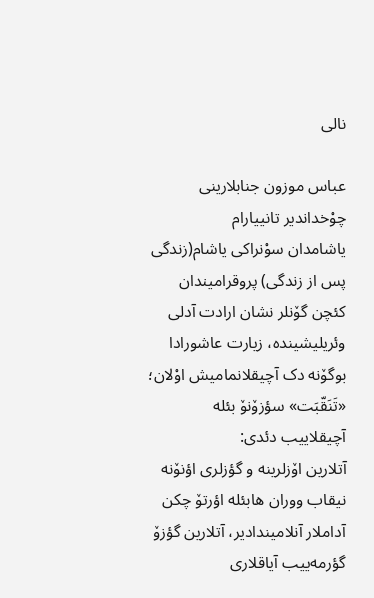نالی

عباس موزون جنابلارینی چوْخداندیر تانییارام
یاشامدان سوْنراکی یاشام(زندگی پس از زندگی) پروقرامیندان
کئچن گۆنلر نشان ارادت آدلی وئریلیشینده، زیارت عاشورادا بوگۆنه دک آچیقلانمامیش اوْلان؛ «تَنَقّبَت» سؤزۆنۆ بئله آچیقلاییب دئدی:
آتلارین اۆزلرینه و گؤزلری اؤنۆنه نیقاب ووران هابئله اؤرتۆ چکن‌ آداملار آنلامیندادیر، آتلارین گؤزۆ گؤرمه‌ییب آیاقلاری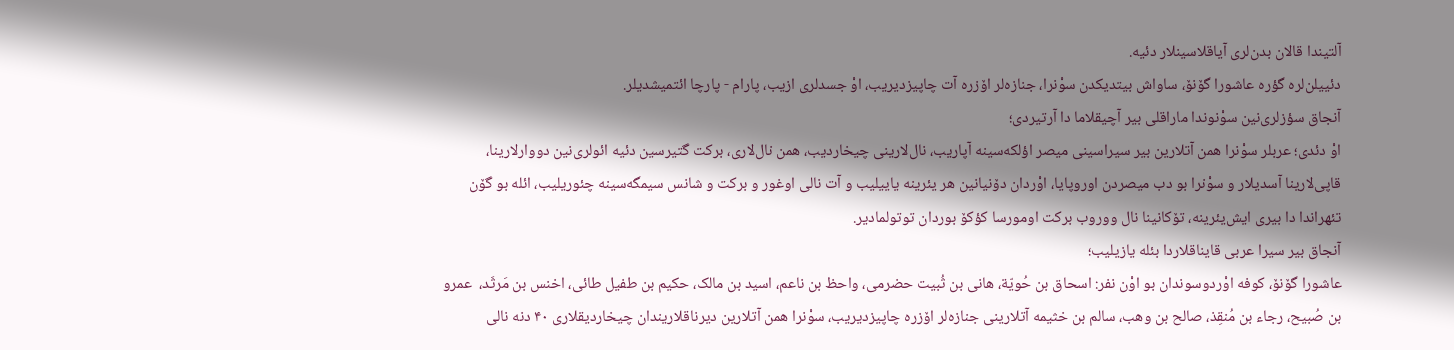آلتیندا قالان بدن‌لری آیاقلاسینلار دئیه.
دئییلن‌لره گؤره عاشورا گۆنۆ، ساواش بیتدیکدن سوْنرا، جنازه‌لر اۆزره آت چاپیزدیریب، اوْ جسدلری ازیب، پارام - پارچا ائتمیشدیلر.
آنجاق سؤزلری‌نین سوْنوندا ماراقلی بیر آچیقلاما دا آرتیردی؛
اوْ دئدی؛ عربلر سوْنرا همن آتلارین بیر سیراسینی میصر اؤلکه‌سینه آپاریب، نال‌لارینی چیخاردیب، همن نال‌لاری، برکت گتیرسین دئیه ائولری‌نین دووارلارینا، قاپی‌لارینا آسدیلار و سوْنرا بو دب میصردن اوروپایا، اوْردان دۆنیانین هر یئرینه یاییلیب و آت نالی اوغور و برکت و شانس سیمگه‌سینه چئوریلیب، ائله بو گۆن تئهراندا دا بیری ایش‌یئرینه، تۆکانینا نال ووروب برکت اومورسا کؤکۆ بوردان توتولمادیر.
آنجاق بیر سیرا عربی قایناقلاردا بئله یازیلیب؛
عاشورا گۆنۆ، کوفه اوْردوسوندان بو اوْن نفر: اسحاق بن حُویّة، هانی بن ثُبیت حضرمی، واحظ بن ناعم، اسید بن مالک، حکیم بن طفیل طائی، اخنس بن مَرثَد،  عمرو بن صُبیح، رجاء بن مُنقِذ، صالح بن وهب، سالم بن خثیمه آتلارینی جنازه‌لر اۆزره چاپیزدیریب، سوْنرا همن آتلارین دیرناقلاریندان چیخاردیقلاری ۴۰ دنه نالی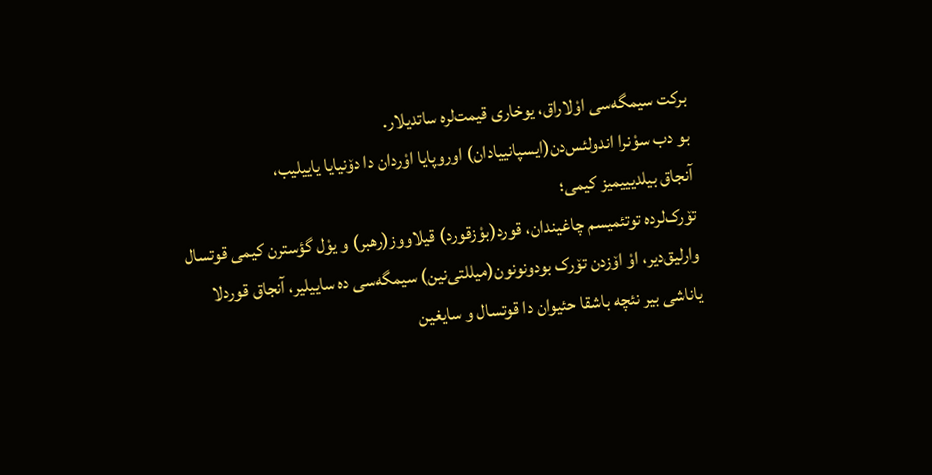برکت سیمگه‌سی اوْلاراق، یوخاری قیمت‌لره ساتدیلار.
بو دب سوْنرا اندولئس‌دن(ایسپانییادان) اوروپایا اوْردان دا دۆنیایا یاییلیب،
آنجاق بیلدیییمیز کیمی؛
تۆرک‌لرده توتئمیسم چاغیندان، قورد(بوْزقورد) قیلاووز(رهبر) و یوْل گؤسترن کیمی قوتسال وارلیق‌دیر، اوْ اۆزدن تۆرک بودونونون(میللتی‌نین) سیمگه‌سی ده ساییلیر، آنجاق قوردلا یاناشی بیر نئچه باشقا حئیوان دا قوتسال و سایغین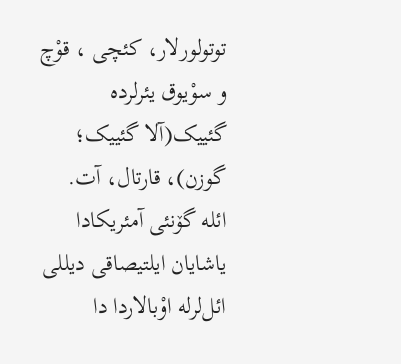توتولورلار، کئچی ، قوْچ و سوْیوق یئرلرده گئییک(آلا گئییک؛ گوزن)، قارتال، آت.
ائله گۆنئی آمئریکادا یاشایان ایلتیصاقی دیللی ائل‌لرله اوْبالاردا دا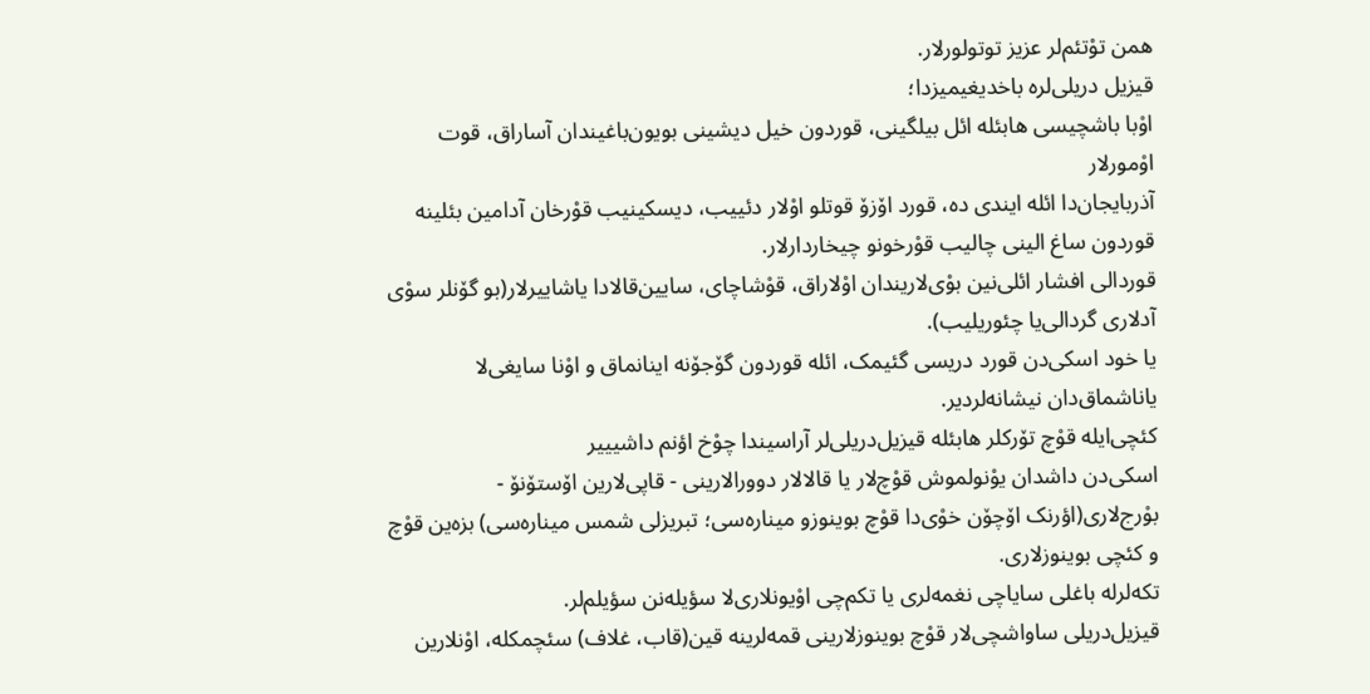همن توْتئم‌لر عزیز توتولورلار.
قیزیل دریلی‌لره باخدیغیمیزدا؛
اوْبا باشچیسی هابئله ائل بیلگینی، قوردون خیل دیشینی بویون‌باغیندان آساراق، قوت اوْمورلار
آذربایجان‌دا ائله ایندی ده، قورد اۆزۆ قوتلو اوْلار دئییب، دیسکینیب قوْرخان آدامین بئلینه قوردون ساغ الینی چالیب قوْرخونو چیخاردارلار.
قوردالی افشار ائلی‌نین بوْی‌لاریندان اوْلاراق، قوْشاچای، سایین‌قالادا یاشاییرلار(بو گۆنلر سوْی آدلاری گردالی‌یا چئوریلیب).
یا خود اسکی‌دن قورد دریسی گئیمک، ائله قوردون گۆجۆنه اینانماق و اوْنا سایغی‌لا یاناشماق‌دان نیشانه‌لردیر.
کئچی‌ایله قوْچ تۆرکلر هابئله قیزیل‌دریلی‌لر آراسیندا چوْخ اؤنم داشیییر
اسکی‌دن داشدان یوْنولموش قوْچ‌لار یا قالالار دوورالارینی - قاپی‌لارین اۆستۆنۆ - بوْرج‌لاری(اؤرنک اۆچۆن خوْی‌دا قوْچ بوینوزو میناره‌سی؛ تبریزلی شمس میناره‌سی) بزه‌ین قوْچ و کئچی بوینوزلاری.
تکه‌لرله باغلی سایاچی نغمه‌لری یا تکم‌چی اوْیونلاری‌لا سؤیله‌نن سؤیلم‌لر.
قیزیل‌دریلی‌ ساواشچی‌لار قوْچ بوینوزلارینی قمه‌لرینه قین(قاب، غلاف) سئچمکله، اوْنلارین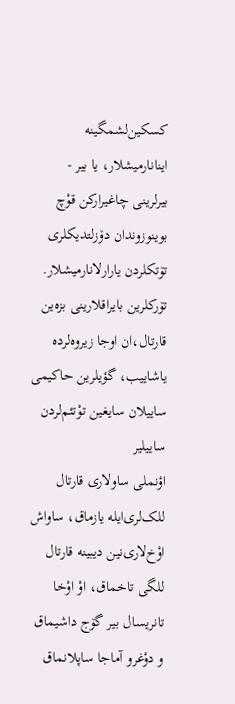کسکین‌لشمگینه اینانارمیشلار، یا بیر - بیرلرینی چاغیرارکن قوْچ بوینوزوندان دۆزلتدیکلری تۆتکلردن یارارلانارمیشلار.
تۆرکلرین بایراقلارینی بزه‌ین قارتال،ان اوجا زیروه‌لرده یاشاییب، گؤیلرین حاکیمی ساییلان سایغین توْتئم‌لردن ساییلیر
اؤنملی ساولاری قارتال للک‌لری‌ایله یازماق، ساواش اوْخ‌لاری‌نین دیبینه قارتال للگی تاخماق، اوْ اوْخا تانریسال بیر گۆج داشیماق و دوْغرو آماجا ساپلانماق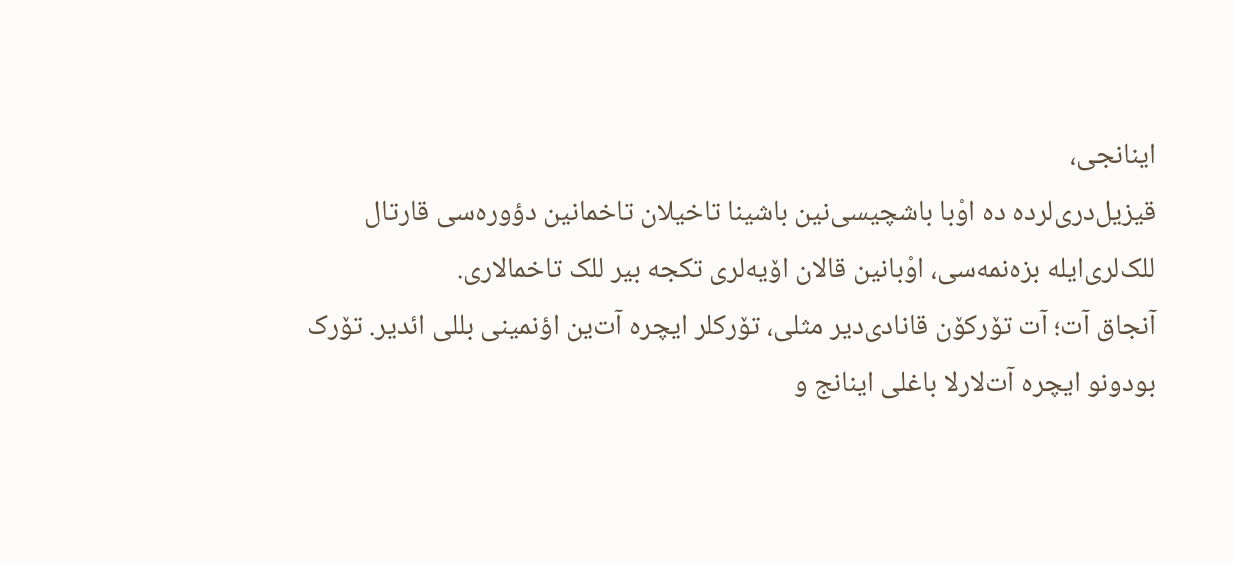اینانجی،
قیزیل‌دری‌لرده ده اوْبا باشچیسی‌نین باشینا تاخیلان تاخمانین دؤوره‌سی قارتال للک‌لری‌ایله بزه‌نمه‌سی، اوْبانین قالان اۆیه‌لری تکجه بیر للک تاخمالاری.
آنجاق آت؛ آت تۆرکۆن قانادی‌دیر مثلی، تۆرکلر ایچره آت‌ین اؤنمینی بللی ائدیر. تۆرک بودونو ایچره آت‌لارلا باغلی اینانج و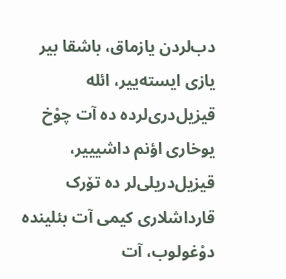دب‌لردن یازماق، باشقا بیر یازی ایسته‌ییر، ائله قیزیل‌دری‌لرده ده آت چوْخ یوخاری اؤنم داشیییر، قیزیل‌دریلی‌لر ده تۆرک‌ قارداشلاری کیمی آت بئلینده دوْغولوب، آت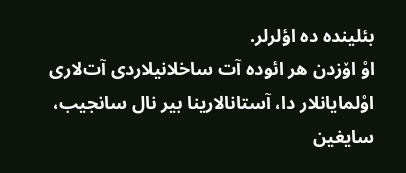بئلینده ده اؤلرلر.
اوْ اۆزدن هر ائوده آت ساخلانیلاردی آت‌لاری اوْلمایانلار دا، آستانالارینا بیر نال سانجیب، سایغین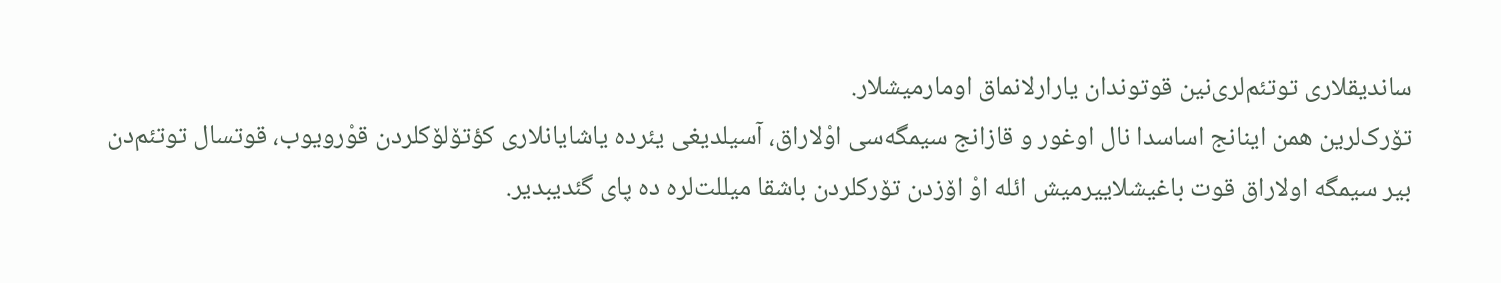ساندیقلاری توتئم‌لری‌نین قوتوندان یارارلانماق اومارمیشلار.
تۆرک‌لرین همن اینانج اساسدا نال اوغور و قازانج سیمگه‌سی اوْلاراق، آسیلدیغی یئرده یاشایانلاری کؤتۆلۆکلردن قوْرویوب، قوتسال توتئم‌دن بیر سیمگه اولاراق قوت باغیشلاییرمیش ائله اوْ اۆزدن تۆرکلردن باشقا میللت‌لره ده پای گئدیبدیر.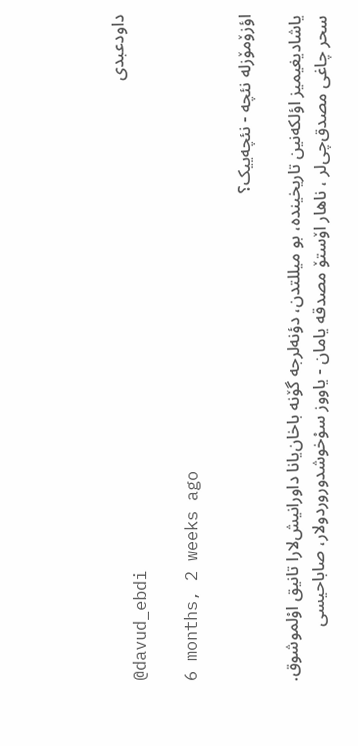داودعبدی
@davud_ebdi

6 months, 2 weeks ago

اؤزۆمۆزله نئچه - نئچه‌ییک؟

یاشادیغیمیز اؤلکه‌نین تاریخینده، بو میللتدن، دؤنه‌لرجه گۆنه باخان‌یانا داورانیش‌لارا تانیق اوْلموشوق.
سحر چاغی مصدق‌چی‌لر ، ناهار اۆستۆ مصدقه یامان - یاووز سوْخوشدوروردولار، صاباحیسی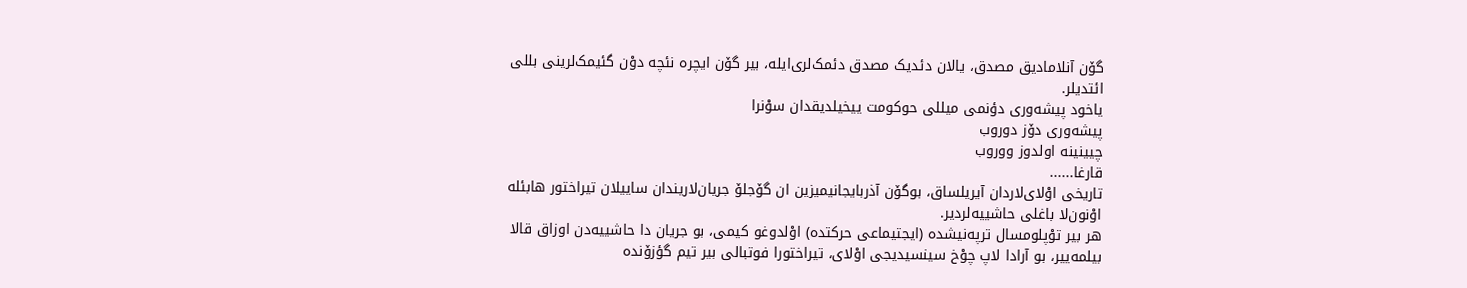گۆن آنلامادیق مصدق، یالان دئدیک مصدق دئمک‌لری‌ایله، بیر گۆن ایچره نئچه دوْن گئیمک‌لرینی بللی ائتدیلر.
یاخود پیشه‌وری دؤنمی میللی حوکومت ییخیلدیقدان سوْنرا
پیشه‌وری دۆز دوروب
چیینینه اولدوز ووروب
قارغا......
تاریخی اوْلای‌لاردان آیریلساق، بوگۆن آذربایجانیمیزین ان گۆجلۆ جریان‌لاریندان ساییلان تیراختور هابئله اوْنون‌لا باغلی حاشییه‌لردیر.
هر بیر توْپلومسال ترپه‌نیشده (ایجتیماعی حرکتده) اوْلدوغو کیمی، بو جریان دا حاشییه‌دن اوزاق قالا بیلمه‌ییر، بو آرادا لاپ چوْخ سینسیدیجی اوْلای، تیراختورا فوتبالی بیر تیم گؤزۆنده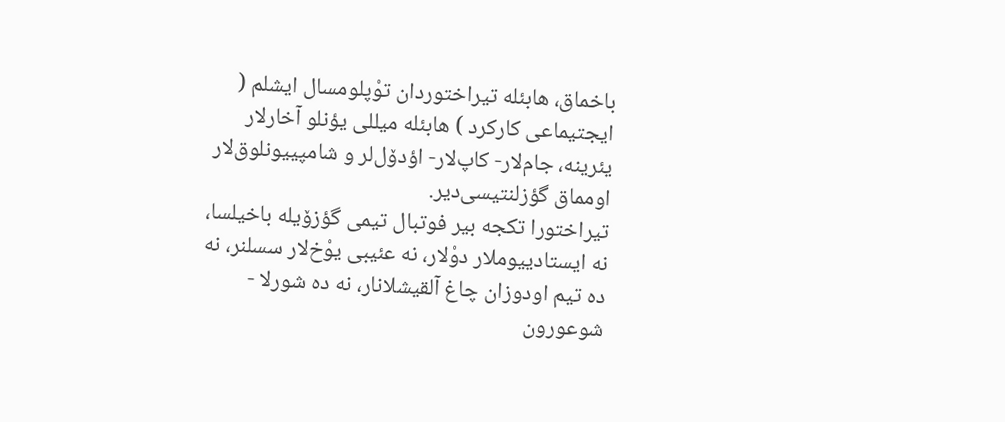باخماق، هابئله تیراختوردان توْپلومسال ایشلم ( ایجتیماعی کارکرد ) هابئله میللی یؤنلو آخارلار یئرینه، جام‌لار- کاپ‌لار- اؤدۆل‌لر و شامپییونلوق‌لار اومماق گؤزلنتیسی‌دیر.
تیراختورا تکجه بیر فوتبال تیمی گؤزۆیله باخیلسا، نه ایستادییوملار دوْلار، نه عئیبی یوْخ‌لار سسلنر، نه ده تیم اودوزان چاغ آلقیشلانار، نه ده شورلا - شوعورون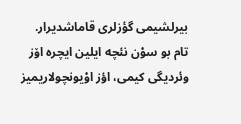بیرلشیمی گؤزلری قاماشدیرار.
تام بو سوْن نئچه ایلین ایچره اۆز وئردیگی کیمی، اؤز اوْیونچولاریمیز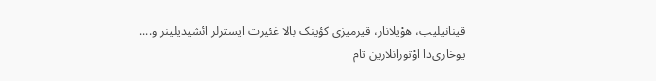قینانیلیب، هوْیلانار، قیرمیزی کؤینک بالا غئیرت ایسترلر ائشیدیلینر و....
یوخاری‌دا اوْتورانلارین تام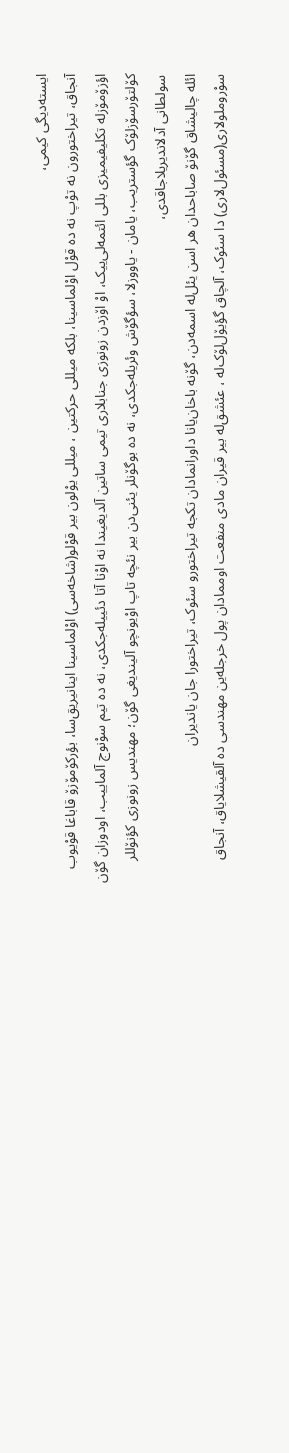ایسته‌دیگی کیمی،
آنجاق، تیراختورون نه توْپ نه ده قوْل اوْلماسینا، بلکه میللی حرکتین ، میللی یوْلون بیر قوْلو(شاخه‌سی) اوْلماسینا اینانیریق‌سا، بؤرکۆمۆزۆ قاباغا قوْیوب اؤزۆمۆزله تکلیفیمیزی بللی ائتمه‌لی‌ییک، اوْ اۆزدن زونوزی جنابلاری تیمی ساتین آلدیغیندا نه اوْنا آتا دئییله‌جکدی، نه ده تیم سوْنوج آلماییب، اودوزان گۆن کۆلتۆرسۆزلۆک گؤستریب، یامان - یاووزلا، سؤگۆش وئریله‌جکدی، نه ده بوگۆنلر یئنی‌دن بیر نئچه تاپ اوْیونچو آلیندیغی گۆن؛ مهندیس زونوزی‌ کؤنۆللر سولطانی آدلاندیریلاجاقدی،
ائله چالیشاق گۆنۆ صاباحدان هر اسن یئل‌له اسمه‌دن، گۆنه باخان‌یانا داورانمادان تکجه تیراختورو سئوک، تیراختورا جان یاندیران سوْروملولاری(مسئول‌لاری) دا سئوک، آلچاق گؤیۆل‌لۆک‌له ، عئشق‌له بیر قیران مادی منفعت اوممادان پول خرجله‌ین مهندسی ده آلقیشلایاق، آنجاق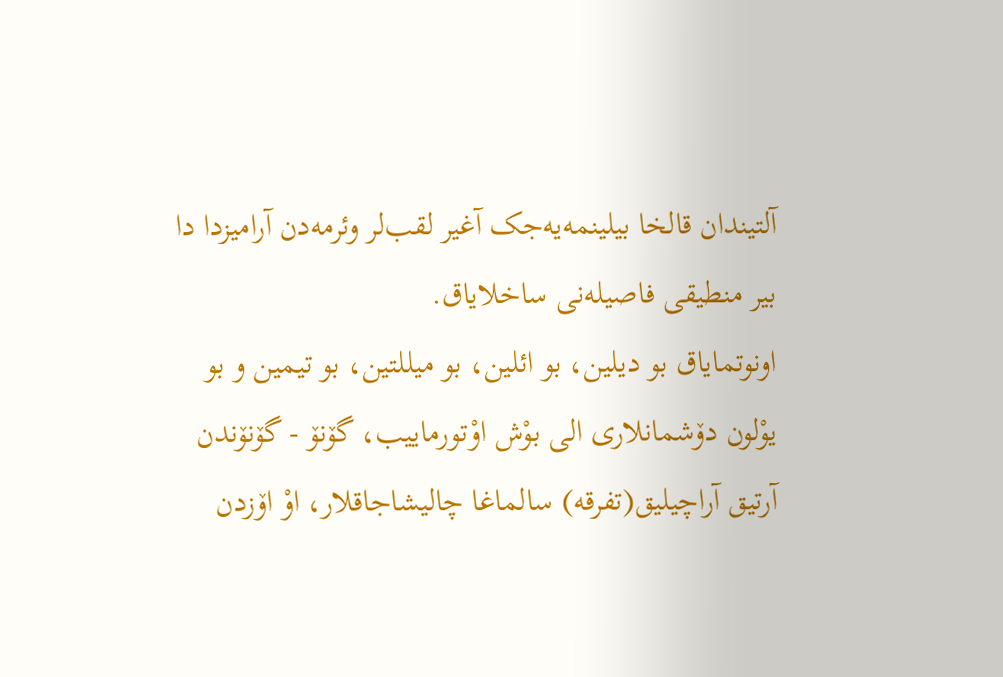آلتیندان قالخا بیلینمه‌یه‌جک آغیر لقب‌لر وئرمه‌دن آرامیزدا دا بیر منطیقی فاصیله‌نی ساخلایاق.
اونوتمایاق بو دیلین، بو ائلین، بو میللتین، بو تیمین و بو یوْلون دۆشمانلاری الی بوْش اوْتورماییب، گۆنۆ - گۆنۆندن آرتیق آراچیلیق(تفرقه) سالماغا چالیشاجاقلار، اوْ اۆزدن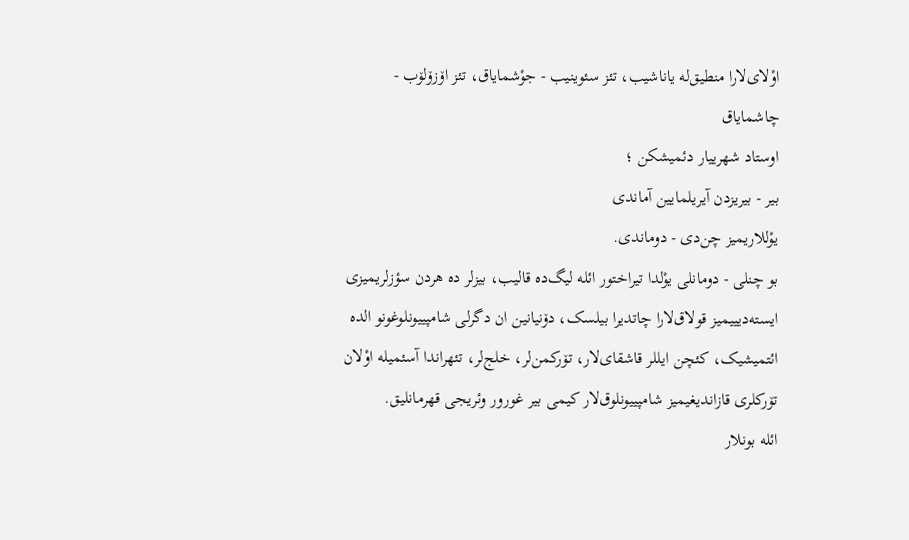اوْلای‌لارا منطیق‌له یاناشیب، تئز سئوینیب - جوْشمایاق، تئز اۆزۆلۆب - چاشمایاق
اوستاد شهرییار دئمیشکن ؛
بیر - بیریزدن آیریلمایین آماندی
یوْللاریمیز چن‌دی - دوماندی.
بو چنلی - دومانلی یوْلدا تیراختور ائله لیگ‌ده قالیب، بیزلر ده هردن سؤزلریمیزی ایسته‌دیییمیز قولاق‌لارا چاتدیرا بیلسک، دۆنیانین ان دگرلی شامپییونلوغونو الده ائتمیشیک، کئچن ایللر قاشقای‌لار، تۆرکمن‌لر، خلج‌لر، تئهراندا آسئمیله اوْلان تۆرکلری قازاندیغیمیز شامپییونلوق‌لار کیمی بیر غورور وئریجی قهرمانلیق.
ائله بونلار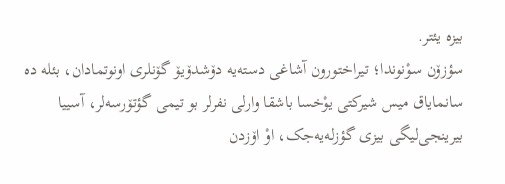بیزه یئتر.
سؤزۆن سوْنوندا؛ تیراختورون آشاغی دسته‌یه دۆشدۆیۆ گۆنلری اونوتمادان، بئله ده سانمایاق میس شیرکتی یوْخسا باشقا وارلی نفرلر بو تیمی گؤتۆرسه‌لر، آسییا بیرینجی‌لیگی بیزی گؤزله‌یه‌جک، اوْ اۆزدن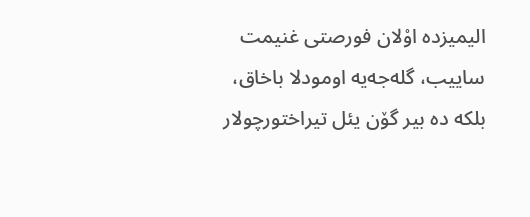الیمیزده اوْلان فورصتی غنیمت ساییب، گله‌جه‌یه اومودلا باخاق، بلکه ده بیر گۆن یئل تیراختورچولار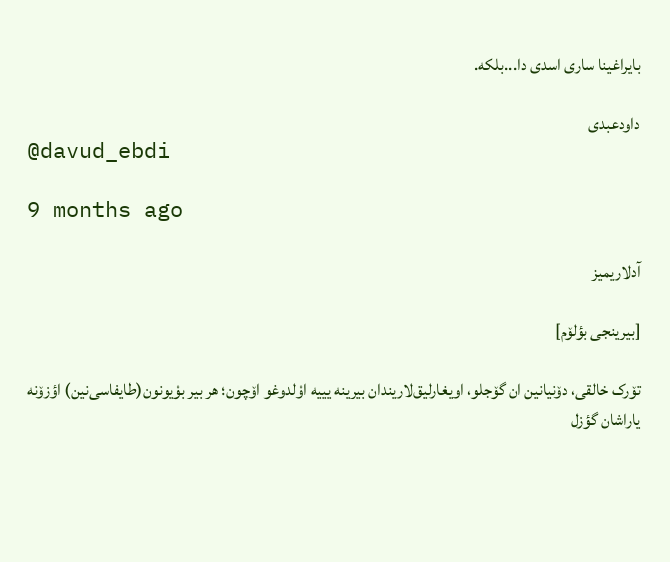بایراغینا ساری اسدی دا...بلکه.

داودعبدی
@davud_ebdi

9 months ago

آدلاریمیز

[بیرینجی بؤلۆم]

تۆرک خالقی، دۆنیانین ان گۆجلو، اویغارلیق‌لاریندان بیرینه یییه اوْلدوغو اۆچون؛ هر بیر بوْیونون(طایفاسی‌نین) اؤزۆنه یاراشان گؤزل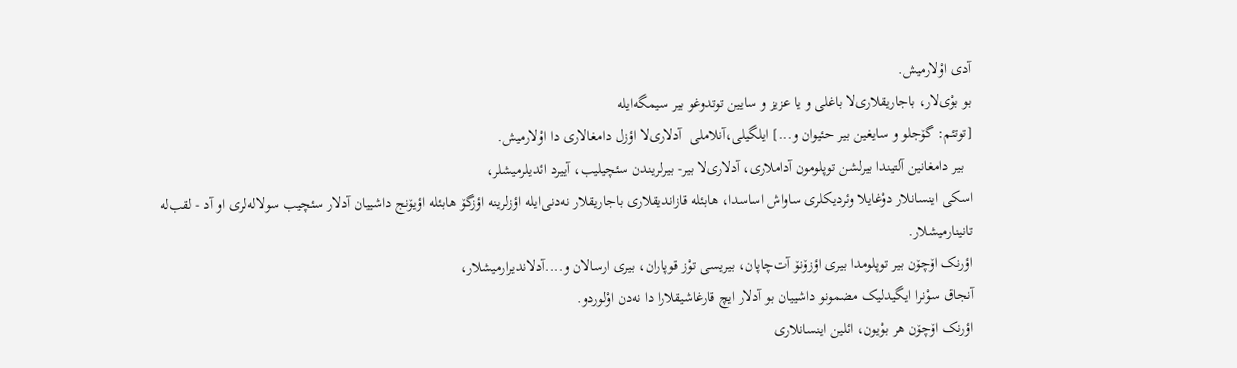آدی اوْلارمیش.
بو بوْی‌لار، باجاریقلاری‌لا باغلی و یا عزیز و سایین توتدوغو بیر سیمگه‌‌ایله
[توتئم: گۆجلو و سایغین بیر حئیوان و...] ایلگیلی،آنلاملی  آدلاری‌لا اؤزل دامغالاری دا اوْلارمیش.
  بیر دامغانین آلتیندا بیرلشن توپلومون آداملاری، آدلاری‌لا بیر- بیرلریندن سئچیلیب، آییرد ائدیلرمیشلر،
اسکی اینسانلار دوْغایلا وئردیکلری ساواش اساسدا، هابئله قازاندیقلاری باجاریقلار نه‌دنی‌ایله اؤزلرینه اؤزگۆ هابئله اؤیۆنج داشییان آدلار سئچیب سولاله‌‌لری او آد - لقب‌له تانینارمیشلار.
اؤرنک اۆچۆن بیر توپلومدا بیری اؤزۆنۆ آت‌چاپان، بیریسی توْز قوپاران، بیری ارسالان و....آدلاندیرارمیشلار،
آنجاق سوْنرا ایگیدلیک مضمونو داشییان بو آدلار ایچ قارغاشیقلارا دا نه‌دن اوْلوردو.
اؤرنک اۆچۆن هر بوْیون، ائلین اینسانلاری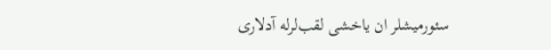سئورمیشلر ان یاخشی لقب‌لرله آدلاری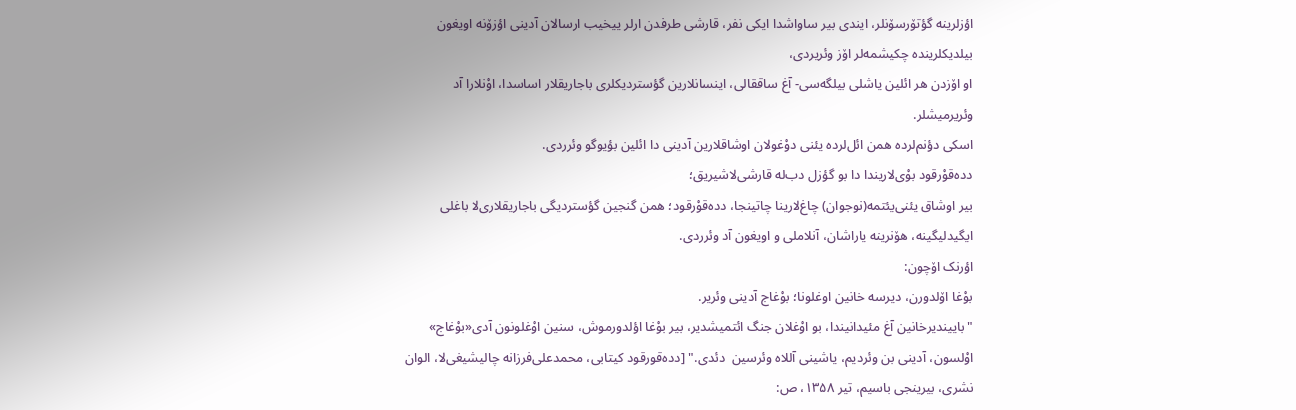اؤزلرینه گؤتۆرسۆنلر، ایندی بیر ساواشدا ایکی نفر، قارشی طرفدن ارلر ییخیب ارسالان آدینی اؤزۆنه اویغون بیلدیکلرینده چکیشمه‌لر اۆز وئریردی،
او اۆزدن هر ائلین یاشلی بیلگه‌سی- آغ ساققالی، اینسانلارین گؤستردیکلری باجاریقلار اساسدا، اوْنلارا آد وئریرمیشلر.
اسکی دؤنم‌لرده همن ائل‌لرده یئنی دوْغولان اوشاقلارین آدینی دا ائلین بؤیوگو وئرردی.
دده‌قوْرقود بوْی‌لاریندا دا بو گؤزل دب‌له قارشی‌لاشیریق؛
بیر اوشاق یئنی‌یئتمه(نوجوان) چاغ‌لارینا چاتینجا، دده‌قوْرقود؛ همن گنجین گؤستردیگی باجاریقلاری‌لا باغلی ایگیدلیگینه، هۆنرینه یاراشان، آنلاملی و اویغون آد وئرردی.
اؤرنک اۆچون:
بوْغا اۆلدورن، دیرسه خانین اوغلونا؛ بوْغاج آدینی وئریر.
"باییندیرخانین آغ مئیدانیندا، بو اوْغلان جنگ ائتمیشدیر، بیر بوْغا اؤلدورموش، سنین اوْغلونون آدی«بوْغاج» اوْلسون، آدینی بن وئردیم، یاشینی آللاه وئرسین  دئدی." [دده‌قورقود کیتابی، محمدعلی‌فرزانه چالیشیغی‌لا، الوان نشری، بیرینجی باسیم، تیر ۱۳۵۸، ص: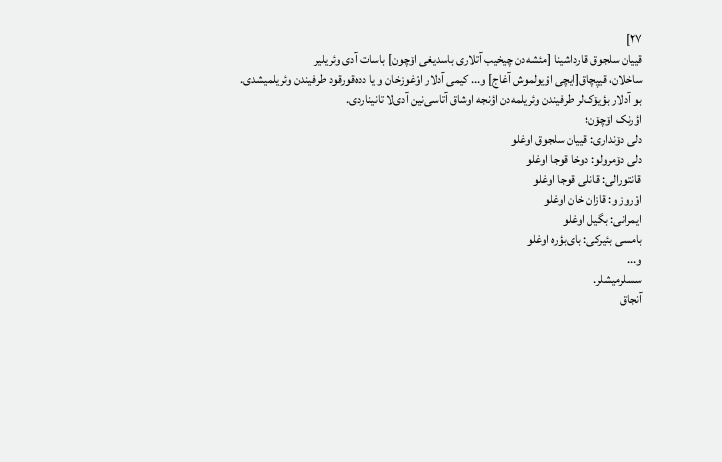۲۷]
قییان سلجوق‌ قارداشینا [مئشه‌دن چیخیب آتلاری باسدیغی اۆچون] باسات آدی وئریلیر‌
ساخلان، قیپچاق[ایچی اوْیولموش آغاج] و... کیمی آدلار اوْغوزخان و یا دده‌قورقود طرفیندن وئریلمیشدی.
بو آدلار بؤیۆک‌لر طرفیندن وئریلمه‌دن اؤنجه اوشاق آتاسی‌نین آدی‌لا تانیناردی.
اؤرنک اۆچۆن؛
دلی دۆنداری: قییان سلجوق اوغلو
دلی دۆمرولو: دوخا قوجا اوغلو
قانتورالی: قانلی قوجا اوغلو
اوْروز و: قازان خان اوغلو
ایمرانی: بگیل اوغلو
بامسی بئیرکی: بای‌بؤره اوغلو
و...
سسلرمیشلر.
آنجاق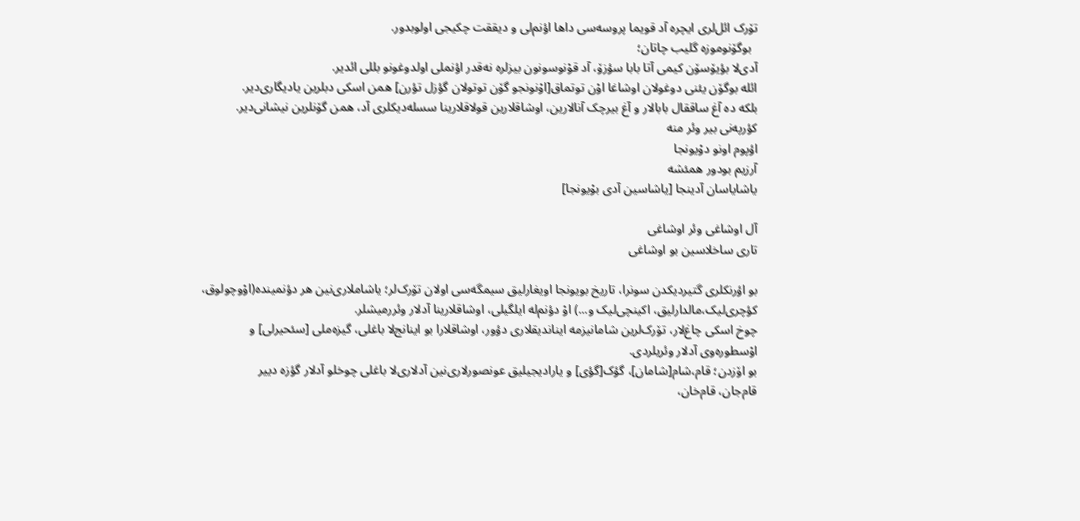تۆرک ائل‌لری ایچره آد قویما پروسه‌سی داها اؤنم‌لی و دیققت چکیجی اولوبدور.
  بوگۆنوموزه گلیب چاتان؛
آدی‌لا بؤیۆسۆن کیمی آتا بابا سؤزۆ، آد‌ قوْنوسونون بیزلره نه‌قدر اؤنملی اولدوغونو بللی ائدیر‌.
ائله بوگۆن یئنی دوغولان اوشاغا اوْن توتماق[اوْنونجو گۆن توتولان گؤزل تؤرن] همن اسکی دبلرین یادیگاری‌دیر.
بلکه ده آغ ساققال‌ بابالار و آغ بیرچک آنالارین، اوشاقلارین قولاقلارینا سسله‌دیکلری آد، همن گۆنلرین نیشانی‌دیر.
کؤرپه‌نی بیر وئر منه
اؤپوم اونو دوْیونجا
آرزیم بودور همئشه
یاشایاسان آدینجا [یاشاسین آدی بوْیونجا]

آل اوشاغی وئر اوشاغی
تاری ساخلاسین بو اوشاغی

بو اؤرنکلری گتیردیکدن سونرا، تاریخ بویونجا اویغارلیق سیمگه‌سی اولان تۆرک‌لر؛ یاشاملاری‌نین هر دؤنمینده(اوْوچولوق، کؤچری‌لیک،مالدارلیق، اکینچی‌لیک و...) اوْ دؤنم‌له ایلگیلی، اوشاقلارینا آدلار وئررمیشلر.
چوخ اسکی چاغ‌لار، تۆرک‌لرین شامانیزمه ایناندیقلاری دؤور، اوشاقلارا بو اینانج‌لا باغلی، گیزه‌ملی [سئحیرلی] و اوْسطوره‌وی آدلار وئریلردی.
بو اۆزدن؛ قام،شام[شامان]، گؤک[گؤی] و یارادیجیلیق عونصورلاری‌نین آدلاری‌لا باغلی چوخلو آدلار گؤزه دییر
قام‌جان، قام‌خان،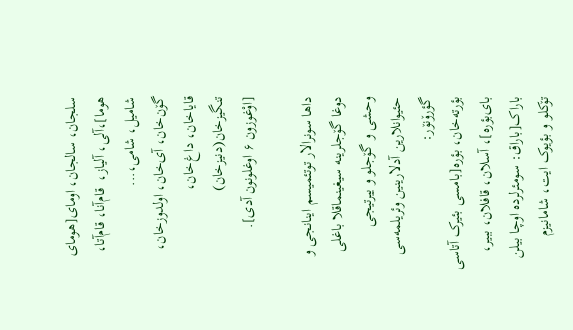سلجان، سالجان، اومای[هومای هوما]،آلی، آلیاز،  قام‌آنا، قام‌آتا، شامیل، شامی،...
گۆن‌خان، آی‌خان، اولدوزخان، قایاخان، داغ‌خان، تنگیزخان(دنیزخان)
[اوْغوزون ۶ اوغلونون آدی].

داها سونرالار توتئمیسم اینانجی و دوغا‌ گۆجلرینه سیغینماقلا باغلی وحشی و گۆجلو و ییرتیجی حئیوانلارین آدلارینین وئریلمه‌سی گؤرۆنۆر:
بؤرته‌خان، بؤره[بامسی بئیرک آتاسی بای‌بؤره]، آسلان، قافلان، ببیر، باراک[باراق: سومئرلرده اوچا بیلن تۆکلو و بؤیوک ایت، شامانیزم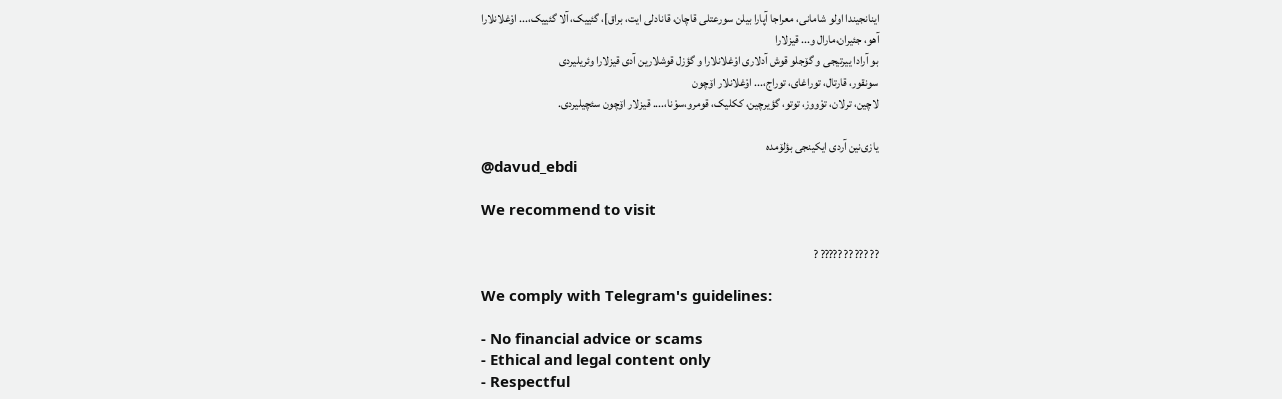اینانجیندا اولو شامانی، معراجا آپارا بیلن سورعتلی قاچان، قانادلی ایت، براق]، گئییک، آلا گئییک،... اوْغلانلارا
آهو، جئیران،مارال و... قیزلارا
بو آرادا ییرتیجی و گۆجلو قوش آدلاری اوْغلانلارا و گؤزل قوشلارین آدی قیزلارا وئریلیردی
سونقور، قارتال، توراغای، توراج،... اوْغلانلار اۆچون
لاچین، ترلان، توْووز، توتو، گؤیرچین، ککلیک، قومرو،سوْنا،.... قیزلار اۆچون سئچیلیردی.

یازی‌نین آردی ایکینجی بؤلۆمده
@davud_ebdi

We recommend to visit

?? ??? ?? ????? ?

We comply with Telegram's guidelines:

- No financial advice or scams
- Ethical and legal content only
- Respectful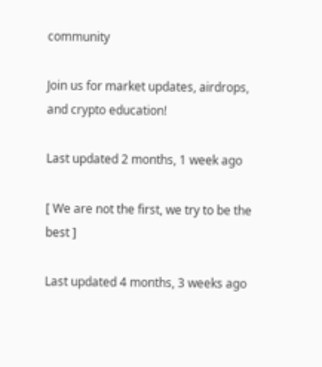community

Join us for market updates, airdrops, and crypto education!

Last updated 2 months, 1 week ago

[ We are not the first, we try to be the best ]

Last updated 4 months, 3 weeks ago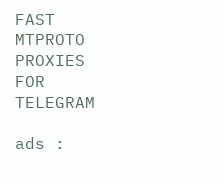FAST MTPROTO PROXIES FOR TELEGRAM

ads :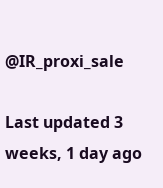@IR_proxi_sale

Last updated 3 weeks, 1 day ago